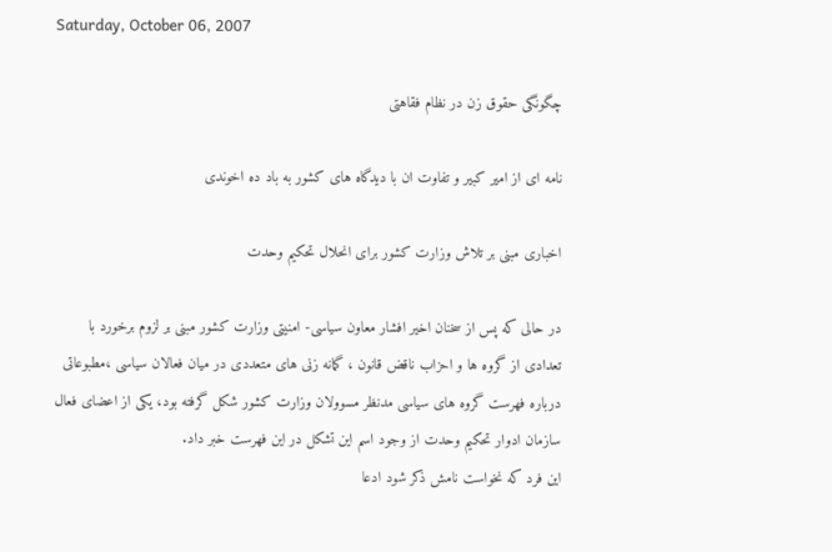Saturday, October 06, 2007

چگونگی حقوق زن در نظام فقاهتی

نامه ای از امیر کبیر و تفاوت ان با دیدگاه های کشور به باد ده اخوندی

اخباری مبنی بر تلاش وزارت کشور برای انحلال تحکیم وحدت

در حالی که پس از سخنان اخیر افشار معاون سیاسی- امنیتی وزارت کشور مبنی بر لزوم برخورد با تعدادی از گروه ها و احزاب ناقض قانون ، گمانه زنی های متعددی در میان فعالان سیاسی ،مطبوعاتی درباره فهرست گروه های سیاسی مدنظر مسوولان وزارت کشور شکل گرفته بود، یکی از اعضای فعال سازمان ادوار تحکیم وحدت از وجود اسم این تشکل در این فهرست خبر داد.
این فرد که نخواست نامش ذکر شود ادعا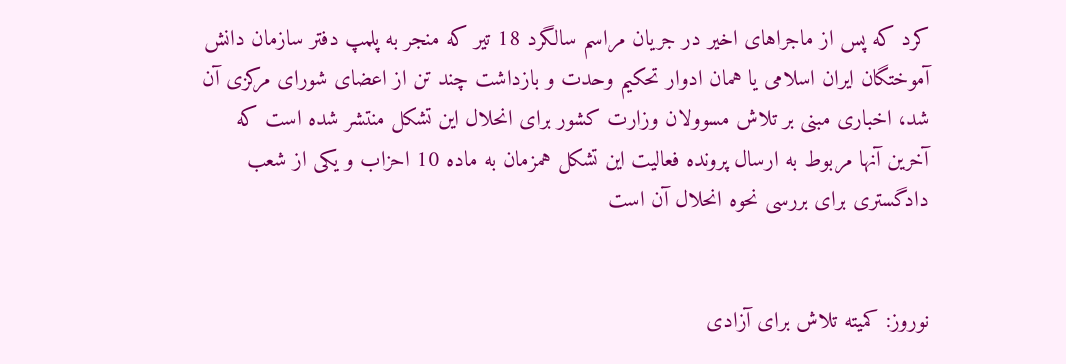کرد که پس از ماجراهای اخیر در جریان مراسم سالگرد 18 تیر که منجر به پلمپ دفتر سازمان دانش آموختگان ایران اسلامی یا همان ادوار تحکیم وحدت و بازداشت چند تن از اعضای شورای مرکزی آن شد، اخباری مبنی بر تلاش مسوولان وزارت کشور برای انحلال این تشکل منتشر شده است که آخرین آنها مربوط به ارسال پرونده فعالیت این تشکل همزمان به ماده 10 احزاب و یکی از شعب دادگستری برای بررسی نحوه انحلال آن است


نوروز: كمیته تلاش برای آزادی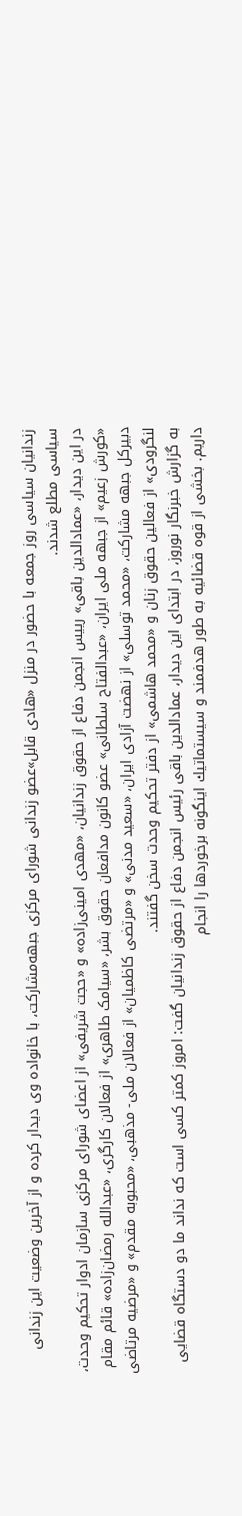زندانیان سیاسی روز جمعه با حضور در منزل «هادی قابل»عضو زندانی شورای مرکزی جبهه‌مشارکت، با خانواده وی دیدار كرده و از آخرین وضعیت این زندانی سیاسی مطلع شدند.
در این دیدار، «عمادالدین باقی» رییس انجمن دفاع از حقوق زندانیان، «مهدی امینی‌زاده» و «حجت شریفی» از اعضای شورای مرکزی سازمان ادوار تحكیم وحدت، «کورش زعیم» از جبهه ملی ایران، «عبدالفتاح سلطانی» عضو كانون مدافعان حقوق بشر، «سیامک طاهری» از فعالان كارگری، «عبدالله رمضان‌زاده» قائم مقام دبیركل جبهه مشاركت، «محمد توسلی» از نهضت آزادی ایران، «سعید مدنی» و «مرتضی كاظمیان» از فعالان ملی- مذهبی، «محبوبه مقدم» و «مرضیه مرتاضی لنگرودی» از فعالین حقوق زنان و «محمد هاشمی» از دفتر تحكیم وحدت سخن گفتند.
به گزارش خبرنگار نوروز، در ابتدای این دیدار، عمادالدین باقی رئیس انجمن دفاع از حقوق زندانیان گفت: امروز كمتر كسی است كه نداند ما دو دستگاه قضایی داریم. بخشی از قوه قضائیه به طور هدفمند و سیستماتیك اینگونه برخوردها را انجام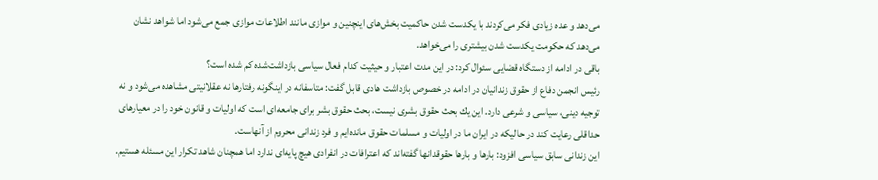می‌دهد و عده زیادی فكر می‌كردند با یكدست شدن حاكمیت بخش‌های اینچنین و موازی مانند اطلاعات موازی جمع می‌شود اما شواهد نشان می‌دهد كه حكومت یكدست شدن بیشتری را می‌خواهد.
باقی در ادامه از دستگاه قضایی سئوال كرد: در این مدت اعتبار و حیثیت كدام فعال سیاسی بازداشت‌شده كم شده است؟
رئیس انجمن دفاع از حقوق زندانیان در ادامه در خصوص بازداشت هادی قابل گفت: متاسفانه در اینگونه رفتارها نه عقلانیتی مشاهده می‌شود و نه توجیه دینی، سیاسی و شرعی دارد. این یك بحث حقوق بشری نیست،‌ بحث حقوق بشر برای جامعه‌ای است كه اولیات و قانون خود را در معیارهای حداقلی رعایت كند در حالیكه در ایران ما در اولیات و مسلمات حقوق مانده‌ایم و فرد زندانی محروم از آنهاست.
این زندانی سابق سیاسی افزود: بارها و بارها حقوقدانها گفته‌اند كه اعترافات در انفرادی هیچ پایه‌ای ندارد اما همچنان شاهد تكرار این مسئله هستیم.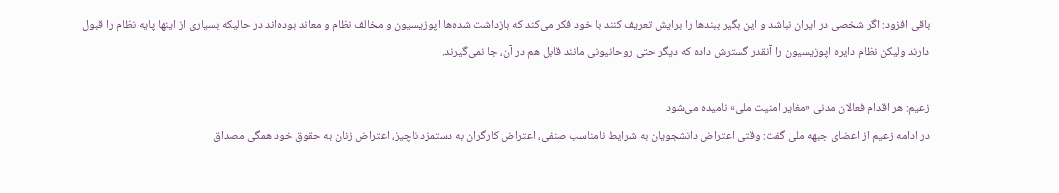باقی افزود: اگر شخصی در ایران نباشد و این بگیر ببندها را برایش تعریف كنند با خود فكر می‌كند كه بازداشت شده‌ها اپوزیسیون و مخالف نظام و معاند بوده‌اند در حالیكه بسیاری از اینها پایه نظام را قبول دارند ولیكن نظام دایره اپوزیسیون را آنقدر گسترش داده كه دیگر حتی روحانیونی مانند قابل هم در آن، جا نمی‌گیرند.

زعیم: هر اقدام فعالان مدنی «مغایر امنیت ملی» نامیده می‌شود
در ادامه زعیم از اعضای جبهه ملی گفت: وقتی اعتراض دانشجویان به شرایط نامناسب صنفی، اعتراض كارگران به دستمزد ناچیز، اعتراض زنان به حقوق خود همگی مصداق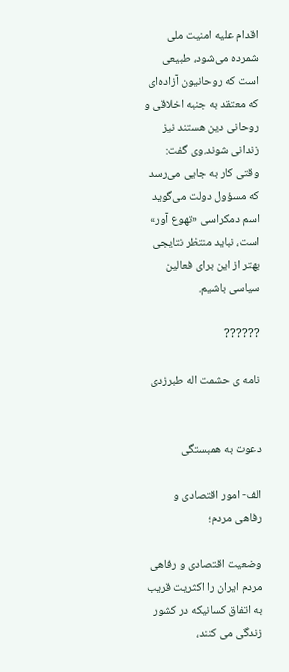اقدام علیه امنیت ملی شمرده می‌شود، طبیعی است که روحانیون آزاده‌ای كه معتقد به جنبه اخلاقی و روحانی دین هستند نیز زندانی شوند.وی گفت: وقتی کار به جایی می‌رسد که مسؤول دولت می‌گوید اسم دمكراسی «تهوع آور» است، نباید منتظر نتایجی بهتر از این برای فعالین سیاسی باشیم.

??????

نامه ی حشمت اله طبرزدی


دعوت به همبستگی

الف- امور اقتصادی و رفاهی مردم؛

وضعیت اقتصادی و رفاهی مردم ایران را اکثریت قریب به اتفاق کسانیکه در کشور زندگی می کنند،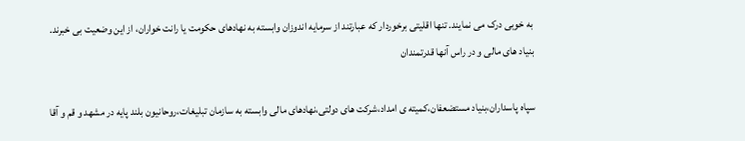به خوبی درک می نمایند. تنها اقلیتی برخوردار که عبارتند از سرمایه اندوزان وابسته به نهادهای حکومت یا رانت خواران، از این وضعیت بی خبرند. بنیاد های مالی و در راس آنها قدرتمندان

سپاه پاسداران،بنیاد مستضعفان،کمیته ی امداد،شرکت های دولتی،نهادهای مالی وابسته به سازمان تبلیغات،روحانیون بلند پایه در مشهد و قم و آقا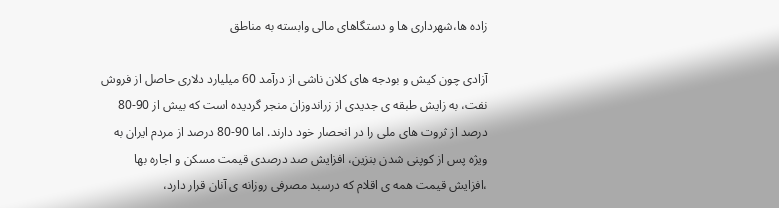زاده ها،شهرداری ها و دستگاهای مالی وابسته به مناطق

آزادی چون کیش و بودجه های کلان ناشی از درآمد 60 میلیارد دلاری حاصل از فروش نفت، به زایش طبقه ی جدیدی از زراندوزان منجر گردیده است که بیش از 90-80 درصد از ثروت های ملی را در انحصار خود دارند. اما 90-80 درصد از مردم ایران به ویژه پس از کوپنی شدن بنزین، افزایش صد درصدی قیمت مسکن و اجاره بها ،افزایش قیمت همه ی اقلام که درسبد مصرفی روزانه ی آنان قرار دارد،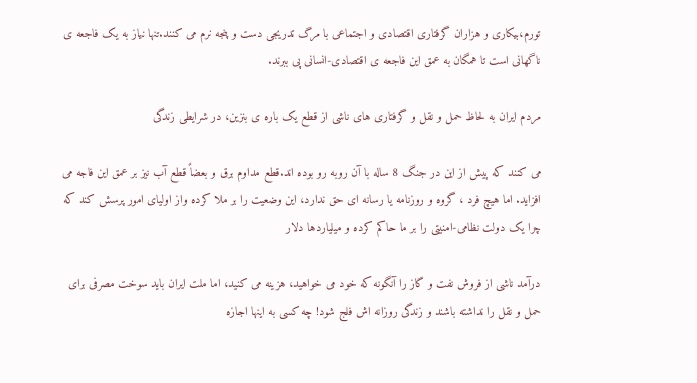تورم،بیکاری و هزاران گرفتاری اقتصادی و اجتماعی با مرگ تدریجی دست و پنجه نرم می کنند.تنها نیاز به یک فاجعه ی ناگهانی است تا همگان به عمق این فاجعه ی اقتصادی-انسانی پی ببرند.

مردم ایران به لحاظ حمل و نقل و گرفتاری های ناشی از قطع یک باره ی بنزین، در شرایطی زندگی

می کنند که پیش از این در جنگ 8 ساله با آن روبه رو بوده اند.قطع مداوم برق و بعضاً قطع آب نیز بر عمق این فاجه می افزاید. اما هیچ فرد ، گروه و روزنامه یا رسانه ای حق ندارد، این وضعیت را بر ملا کرده واز اولیای امور پرسش کند که چرا یک دولت نظامی-امنیتی را بر ما حاکم کرده و میلیاردها دلار

درآمد ناشی از فروش نفت و گاز را آنگونه که خود می خواهید، هزینه می کنید، اما ملت ایران باید سوخت مصرفی برای حمل و نقل را نداشته باشند و زندگی روزانه اش فلج شود! چه کسی به اینها اجازه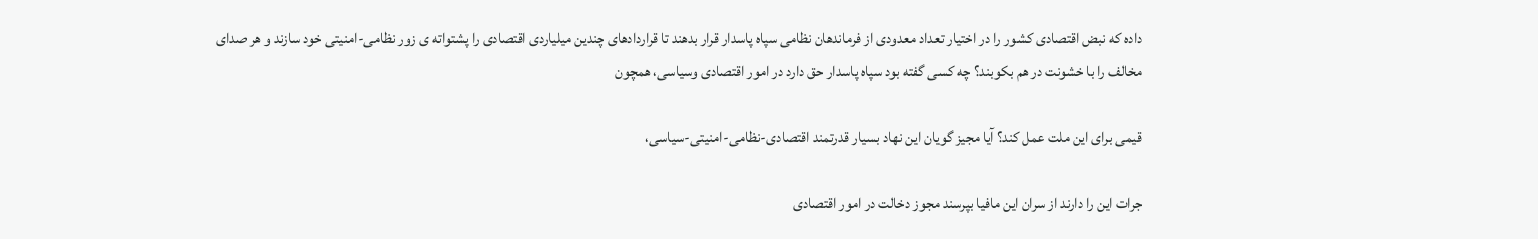داده که نبض اقتصادی کشور را در اختیار تعداد معدودی از فرماندهان نظامی سپاه پاسدار قرار بدهند تا قراردادهای چندین میلیاردی اقتصادی را پشتواته ی زور نظامی-امنیتی خود سازند و هر صدای مخالف را با خشونت در هم بکوبند؟ چه کسی گفته بود سپاه پاسدار حق دارد در امور اقتصادی وسیاسی، همچون

قیمی برای این ملت عمل کند؟ آیا مجیز گویان این نهاد بسیار قدرتمند اقتصادی-نظامی-امنیتی-سیاسی،

جرات این را دارند از سران این مافیا بپرسند مجوز دخالت در امور اقتصادی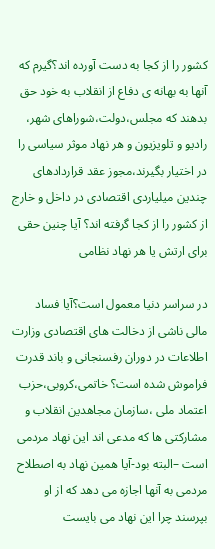کشور را از کجا به دست آورده اند؟گیرم که آنها به بهانه ی دفاع از انقلاب به خود حق بدهند که مجلس،دولت،شوراهای شهر، رادیو و تلویزیون و هر نهاد موثر سیاسی را در اختیار بگیرند،مجوز عقد قراردادهای چندین میلیاردی اقتصادی در داخل و خارج از کشور را از کجا گرفته اند؟ آیا چنین حقی برای ارتش یا هر نهاد نظامی

در سراسر دنیا معمول است؟آیا فساد مالی ناشی از دخالت های اقتصادی وزارت اطلاعات در دوران رفسنجانی و باند قدرت فراموش شده است؟ خاتمی،کروبی،حزب اعتماد ملی ،سازمان مجاهدین انقلاب و مشارکتی ها که مدعی اند این نهاد مردمی است –البته بود-آیا همین نهاد به اصطلاح مردمی به آنها اجازه می دهد که از او بپرسند چرا این نهاد می بایست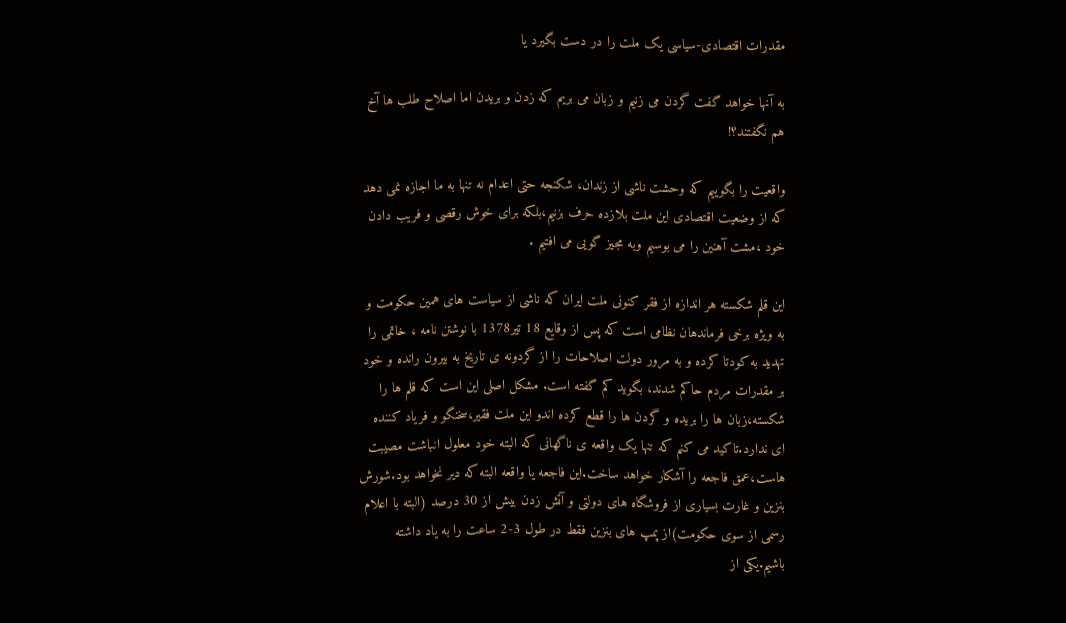مقدرات اقتصادی-سیاسی یک ملت را در دست بگیرد یا

به آنها خواهد گفت گردن می زنیم و زبان می بریم که زدن و بریدن اما اصلاح طلب ها آخ هم نگفتند؟!

واقعیت را بگوییم که وحشت ناشی از زندان، شکنجه حتی اعدام نه تنها به ما اجازه نمی دهد که از وضعیت اقتصادی این ملت بلازده حرف بزنیم،بلکه برای خوش رقصی و فریب دادن خود ،مشت آهنین را می بوسیم وبه مجیز گویی می افتیم .

این قلم شکسته هر اندازه از فقر کنونی ملت ایران که ناشی از سیاست های همین حکومت و به ویژه برخی فرماندهان نظامی است که پس از وقایع 18 تیر1378 با نوشتن نامه ، خاتمی را تهدید به کودتا کرده و به مرور دولت اصلاحات را از گردونه ی تاریخ به بیرون رانده و خود بر مقدرات مردم حاکم شدند، بگوید کم گفته است. مشکل اصلی این است که قلم ها را شکسته،زبان ها را بریده و گردن ها را قطع کرده اندو این ملت فقیر،سخنگو و فریاد کننده ای ندارد.تاکید می کنم که تنها یک واقعه ی ناگهانی که البته خود معلول انباشت مصیبت هاست،عمق فاجعه را آشکار خواهد ساخت.این فاجعه یا واقعه البته که دیر نخواهد بود.شورش بنزین و غارت بسیاری از فروشگاه های دولتی و آتش زدن بیش از 30 درصد (البته با اعلام رسمی از سوی حکومت)از پمپ های بنزین فقط در طول 3-2 ساعت را به یاد داشته باشیم.یکی از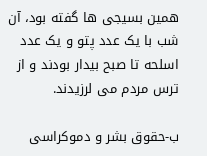همین بسیجی ها گفته بود، آن شب با یک عدد پتو و یک عدد اسلحه تا صبح بیدار بودند و از ترس مردم می لرزیدند.

ب-حقوق بشر و دموکراسی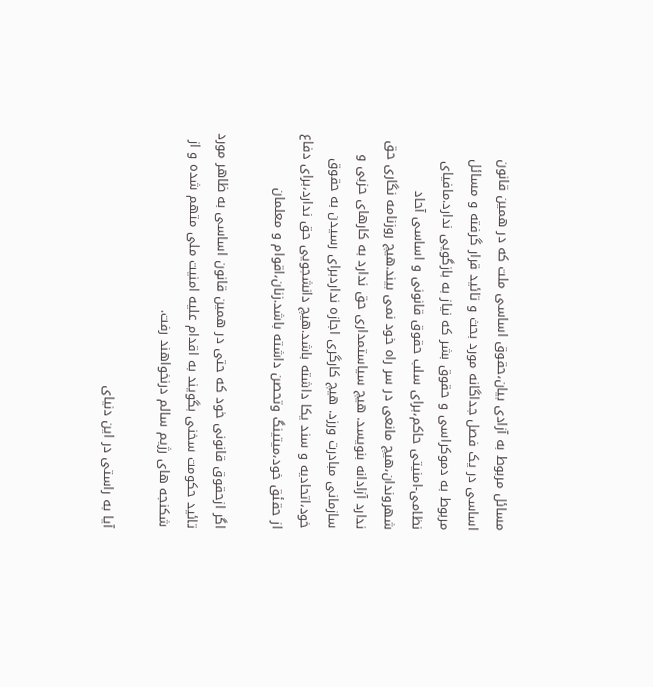مسائل مربوط به آزادی بیان،حقوق اساسی ملت که در همین قانون اساسی در یک فصل جداگانه مورد بحث و تائید قرار گرفته و مسائل مربوط به دموکراسی و حقوق بشر که نیاز به بازگویی ندارد.مافیای نظامی-امنیتی حاکم،برای سلب حقوق قانونی و اساسی آحاد شهروندان،هیچ مانعی در سر راه خود نمی بیند.هیچ روزنامه نگاری حق ندارد آزادانه بنویسد. هیچ سیاستمداری حق ندارد به کارهای حزبی و سازمانی مبادرت ورزد. هیچ کارگری اجازه نداردبرای رسیدن به حقوق خود،اتحادیه و سند یکا داشته باشد.هیچ دانشجویی حق ندارد،برای دفاع از حقئق خود،میتینگ وتحصن داشته باشد.زنان،اقوام و معلمان

اگر ازحقوق قانونی خود که حتی در همین قانون اساسی به ظاهر مورد تائید حکومت سخنی بگویند به اقدام علیه امنیت ملی متهم شده و از شکنجه های رژیم سالم درنخواهند رفت.

آیا به راستی در این دنیای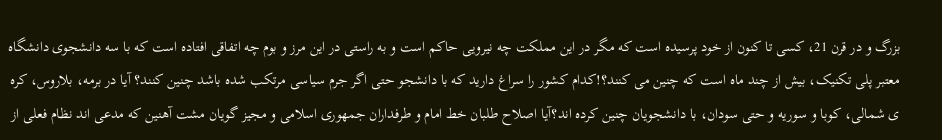بزرگ و در قرن 21، کسی تا کنون از خود پرسیده است که مگر در این مملکت چه نیرویی حاکم است و به راستی در این مرز و بوم چه اتفاقی افتاده است که با سه دانشجوی دانشگاه معتبر پلی تکنیک، بیش از چند ماه است که چنین می کنند؟!کدام کشور را سراغ دارید که با دانشجو حتی اگر جرم سیاسی مرتکب شده باشد چنین کنند؟ آیا در برمه، بلاروس، کره ی شمالی، کوبا و سوریه و حتی سودان، با دانشجویان چنین کرده اند؟آیا اصلاح طلبان خط امام و طرفداران جمهوری اسلامی و مجیز گویان مشت آهنین که مدعی اند نظام فعلی از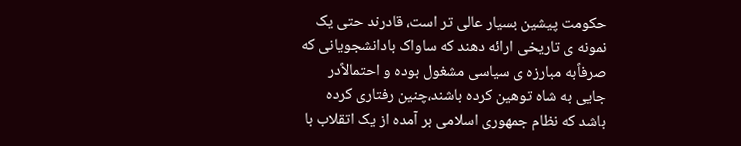حکومت پیشین بسیار عالی تر است، قادرند حتی یک نمونه ی تاریخی ارائه دهند که ساواک بادانشجویانی که صرفاًبه مبارزه ی سیاسی مشغول بوده و احتمالاًدر جایی به شاه توهین کرده باشند،چنین رفتاری کرده باشد که نظام جمهوری اسلامی بر آمده از یک اتقلاب با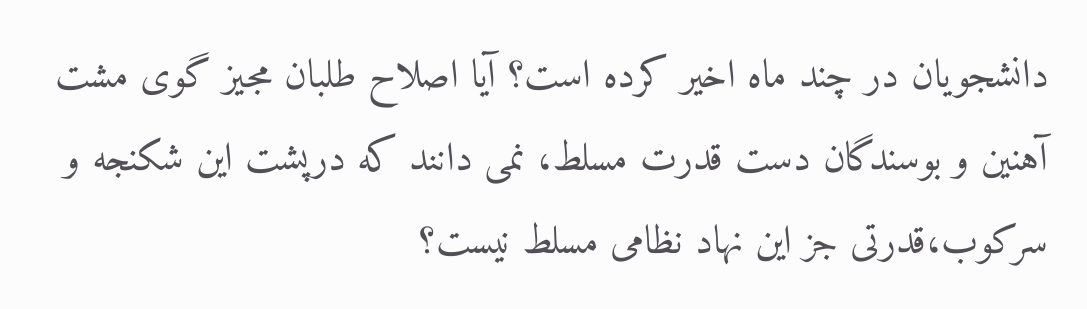دانشجویان در چند ماه اخیر کرده است؟ آیا اصلاح طلبان مجیز گوی مشت آهنین و بوسندگان دست قدرت مسلط، نمی دانند که درپشت این شکنجه و سرکوب،قدرتی جز این نهاد نظامی مسلط نیست؟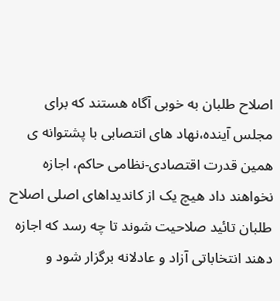اصلاح طلبان به خوبی آگاه هستند که برای مجلس آینده،نهاد های انتصابی با پشتوانه ی همین قدرت اقتصادی-نظامی حاکم، اجازه نخواهند داد هیچ یک از کاندیداهای اصلی اصلاح طلبان تائید صلاحیت شوند تا چه رسد که اجازه دهند انتخاباتی آزاد و عادلانه برگزار شود و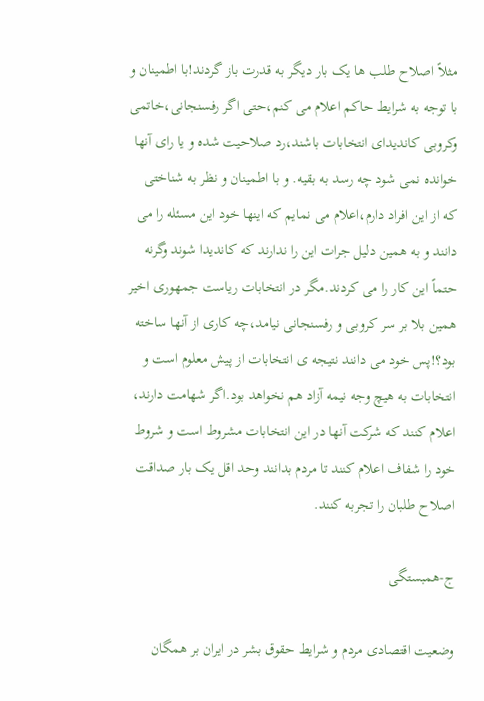مثلاً اصلاح طلب ها یک بار دیگر به قدرت باز گردند!با اطمینان و با توجه به شرایط حاکم اعلام می کنم،حتی اگر رفسنجانی،خاتمی وکروبی کاندیدای انتخابات باشند،رد صلاحیت شده و یا رای آنها خوانده نمی شود چه رسد به بقیه. و با اطمینان و نظر به شناختی که از این افراد دارم،اعلام می نمایم که اینها خود این مسئله را می دانند و به همین دلیل جرات این را ندارند که کاندیدا شوند وگرنه حتماً این کار را می کردند.مگر در انتخابات ریاست جمهوری اخیر همین بلا بر سر کروبی و رفسنجانی نیامد،چه کاری از آنها ساخته بود؟!پس خود می دانند نتیجه ی انتخابات از پیش معلوم است و انتخابات به هیچ وجه نیمه آزاد هم نخواهد بود.اگر شهامت دارند، اعلام کنند که شرکت آنها در این انتخابات مشروط است و شروط خود را شفاف اعلام کنند تا مردم بدانند وحد اقل یک بار صداقت اصلاح طلبان را تجربه کنند.

ج-همبستگی

وضعیت اقتصادی مردم و شرایط حقوق بشر در ایران بر همگان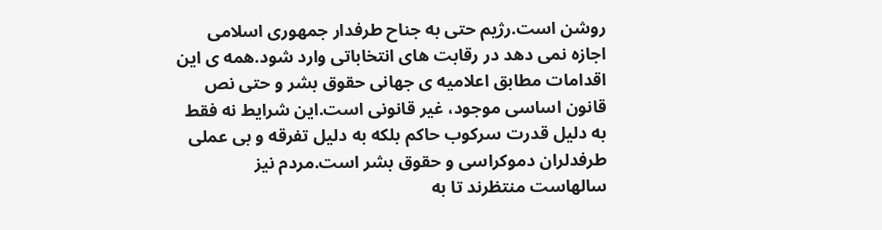روشن است.رژیم حتی به جناح طرفدار جمهوری اسلامی اجازه نمی دهد در رقابت های انتخاباتی وارد شود.همه ی این اقدامات مطابق اعلامیه ی جهانی حقوق بشر و حتی نص قانون اساسی موجود، غیر قانونی است.این شرایط نه فقط به دلیل قدرت سرکوب حاکم بلکه به دلیل تفرقه و بی عملی طرفدلران دموکراسی و حقوق بشر است.مردم نیز سالهاست منتظرند تا به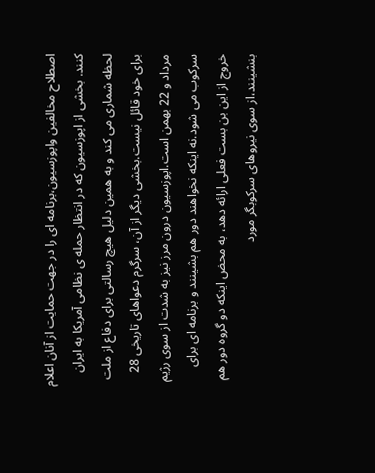اصطلاح مخالفین واپوزسیون،برنامه ای را در جهت حمایت از آنان اعلام کنند. بخشی از اپوزسیون که در انتظار حمله ی نظامی آمریکا به ایران لحظه شماری می کند و به همین دلیل هیچ رسالتی برای دفاع از ملت برای خود قائل نیست.بخشی دیگر از آن، سرگرم دعواهای تاریخی 28 مرداد و 22 بهمن است.اپوزسیون درون مرز نیز به شدت از سوی رژیم سرکوب می شود.نه اینکه نخواهند دور هم بشینند و برنامه ای برای خروج از این بن بست فعلی ارائه دهد، به محض اینکه دو گروه دور هم بنشینند،از سوی نیروهای سرکوبگر مورد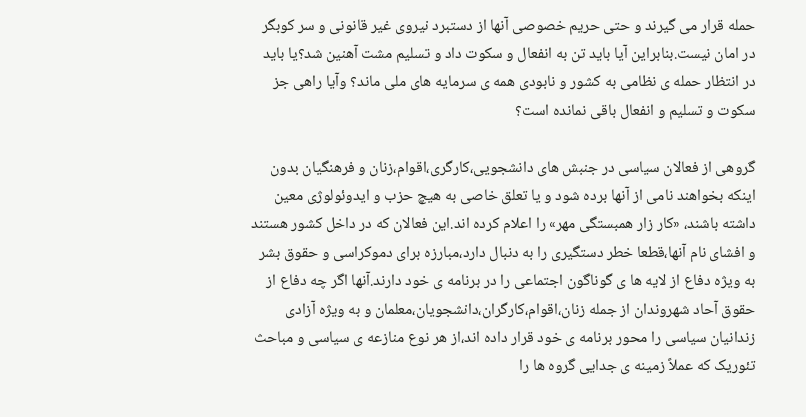حمله قرار می گیرند و حتی حریم خصوصی آنها از دستبرد نیروی غیر قانونی و سر کوبگر در امان نیست.بنابراین آیا باید تن به انفعال و سکوت داد و تسلیم مشت آهنین شد؟یا باید در انتظار حمله ی نظامی به کشور و نابودی همه ی سرمایه های ملی ماند؟ وآیا راهی جز سکوت و تسلیم و انفعال باقی نمانده است؟

گروهی از فعالان سیاسی در جنبش های دانشجویی،کارگری،اقوام،زنان و فرهنگیان بدون اینکه بخواهند نامی از آنها برده شود و یا تعلق خاصی به هیچ حزب و ایدوئولوژی معین داشته باشند، «کار زار همبستگی مهر» را اعلام کرده اند.این فعالان که در داخل کشور هستند و افشای نام آنها،قطعا خطر دستگیری را به دنبال دارد،مبارزه برای دموکراسی و حقوق بشر به ویژه دفاع از لایه ها ی گوناگون اجتماعی را در برنامه ی خود دارند.آنها اگر چه دفاع از حقوق آحاد شهروندان از جمله زنان،اقوام،کارگران،دانشجویان،معلمان و به ویژه آزادی زندانیان سیاسی را محور برنامه ی خود قرار داده اند،از هر نوع منازعه ی سیاسی و مباحث تئوریک که عملاً زمینه ی جدایی گروه ها را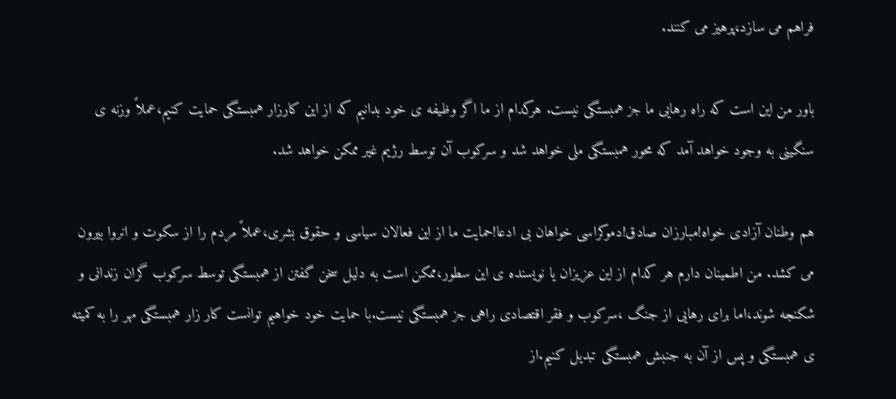فراهم می سازد،پرهیز می کنند.

باور من این است که راه رهایی ما جز همبستگی نیست. هرکدام از ما اگر وظیفه ی خود بدانیم که از این کارزار همبستگی حمایت کنیم،عملاً وزنه ی سنگینی به وجود خواهد آمد که محور همبستگی ملی خواهد شد و سرکوب آن توسط رژیم غیر ممکن خواهد شد.

هم وطنان آزادی خواه!مبارزان صادق!دموکراسی خواهان بی ادعا!حمایت ما از این فعالان سیاسی و حقوق بشری،عملاً مردم را از سکوت و انروا بیرون می کشد. من اطمینان دارم هر کدام از این عزیزان یا نویسنده ی این سطور،ممکن است به دلیل سخن گفتن از همبستگی توسط سرکوب گران زندانی و شکنجه شوند،اما برای رهایی از جنگ ،سرکوب و فقر اقتصادی راهی جز همبستگی نیست.با حمایت خود خواهیم توانست کار زار همبستگی مهر را به کمیته ی همبستگی و پس از آن به جنبش همبستگی تبدیل کنیم.از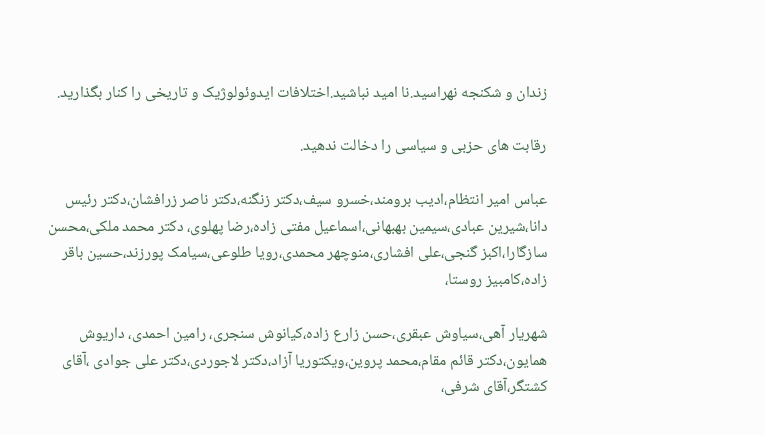زندان و شکنجه نهراسید.نا امید نباشید.اختلافات ایدوئولوژیک و تاریخی را کنار بگذارید.

رقابت های حزبی و سیاسی را دخالت ندهید.

عباس امیر انتظام،ادیب برومند،خسرو سیف،دکتر زنگنه،دکتر ناصر زرافشان،دکتر رئیس دانا،شیرین عبادی،سیمین بهبهانی،اسماعیل مفتی زاده،رضا پهلوی، دکتر محمد ملکی،محسن سازگارا،اکبز گنجی،علی افشاری،منوچهر محمدی،رویا طلوعی،سیامک پورزند،حسین باقر زاده،کامبیز روستا،

شهریار آهی،سیاوش عبقری،حسن زارع زاده،کیانوش سنجری، رامین احمدی، داریوش همایون،دکتر قائم مقام،محمد پروین،ویکتوریا آزاد،دکتر لاجوردی،دکتر علی جوادی ،آقای کشتگر،آقای شرفی،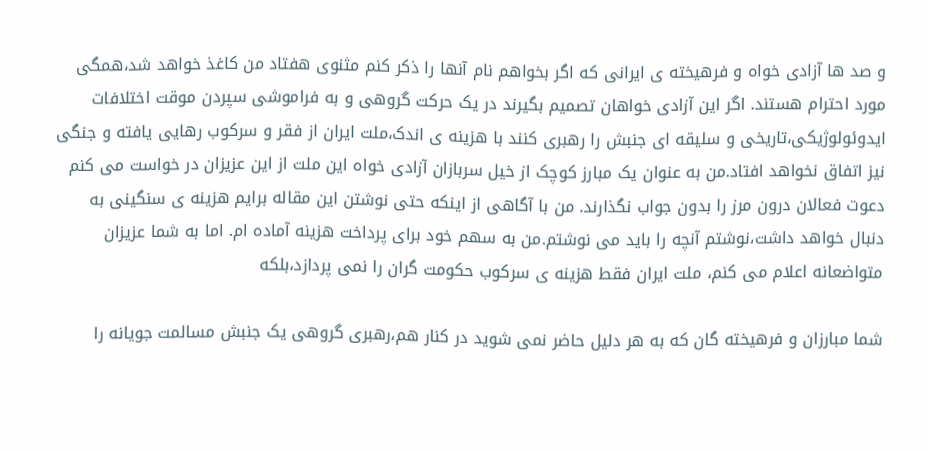و صد ها آزادی خواه و فرهیخته ی ایرانی که اگر بخواهم نام آنها را ذکر کنم مثنوی هفتاد من کاغذ خواهد شد،همگی مورد احترام هستند. اگر این آزادی خواهان تصمیم بگیرند در یک حرکت گروهی و به فراموشی سپردن موقت اختلافات ایدوئولوژیکی،تاریخی و سلیقه ای جنبش را رهبری کنند با هزینه ی اندک،ملت ایران از فقر و سرکوب رهایی یافته و جنگی نیز اتفاق نخواهد افتاد.من به عنوان یک مبارز کوچک از خیل سربازان آزادی خواه این ملت از این عزیزان در خواست می کنم دعوت فعالان درون مرز را بدون جواب نگذارند. من با آگاهی از اینکه حتی نوشتن این مقاله برایم هزینه ی سنگینی به دنبال خواهد داشت،نوشتم آنچه را باید می نوشتم.من به سهم خود برای پرداخت هزینه آماده ام. اما به شما عزیزان متواضعانه اعلام می کنم، ملت ایران فقط هزینه ی سرکوب حکومت گران را نمی پردازد،بلکه

شما مبارزان و فرهیخته گان که به هر دلیل حاضر نمی شوید در کنار هم،رهبری گروهی یک جنبش مسالمت جویانه را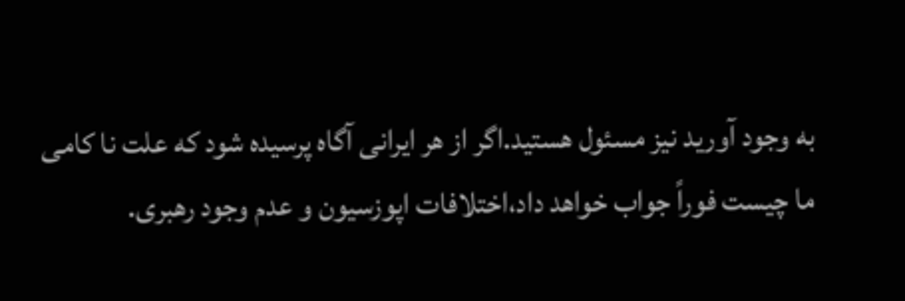به وجود آورید نیز مسئول هستید.اگر از هر ایرانی آگاه پرسیده شود که علت نا کامی ما چیست فوراً جواب خواهد داد،اختلافات اپوزسیون و عدم وجود رهبری.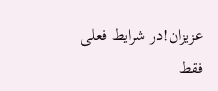عزیزان!در شرایط فعلی فقط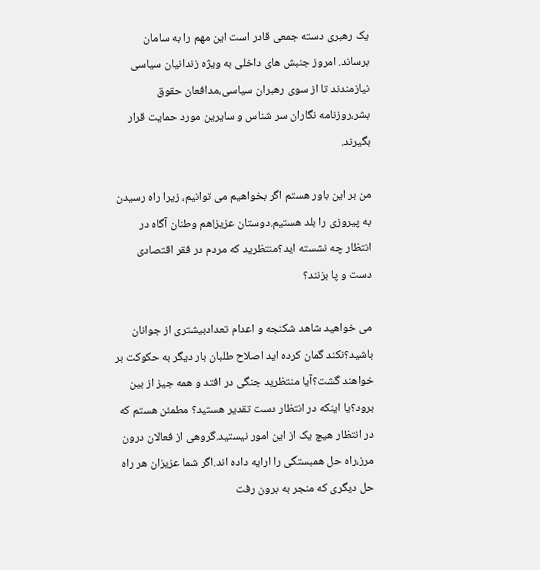یک رهبری دسته جمعی قادر است این مهم را به سامان برساند. امروز جنبش های داخلی به ویژه زندانیان سیاسی نیازمندند تا از سوی رهبران سیاسی،مدافعان حقوق بشر،روزنامه نگاران سر شناس و سایرین مورد حمایت قرار بگیرند.

من بر این باور هستم اگر بخواهیم می توانیم، زیرا راه رسیدن به پیروزی را بلد هستیم.دوستان عزیز!هم وطنان آگاه در انتظار چه نشسته اید؟منتظرید که مردم در فقر اقتصادی دست و پا بزنند؟

می خواهید شاهد شکنجه و اعدام تعدادبیشتری از جوانان باشید؟نکند گمان کرده اید اصلاح طلبان بار دیگر به حکوکت بر خواهند گشت؟آیا منتظرید جنگی در افتد و همه جیز از بین برود؟یا اینکه در انتظار دست تقدیر هستید؟ مطمئن هستم که در انتظار هیچ یک از این امور نیستید.گروهی از فعالان درون مرز،راه حل همبستگی را ارایه داده اند.اگر شما عزیزان هر راه حل دیگری که منجر به برون رفت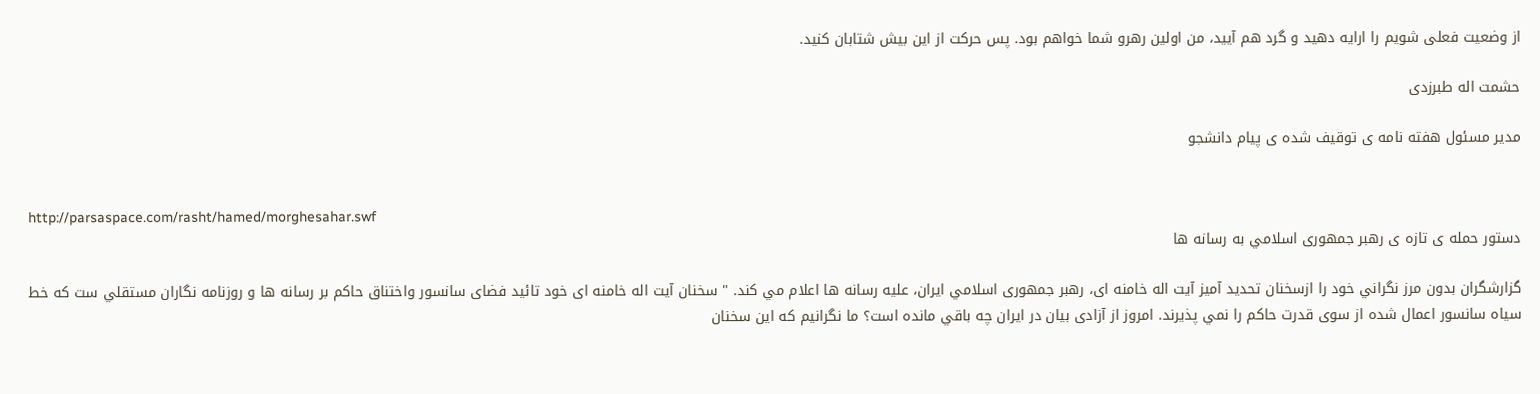از وضعیت فعلی شویم را ارایه دهید و گرد هم آیید، من اولین رهرو شما خواهم بود. پس حرکت از این بیش شتابان کنید.

حشمت اله طبرزدی

مدیر مسئول هفته نامه ی توقیف شده ی پیام دانشجو


http://parsaspace.com/rasht/hamed/morghesahar.swf
دستور حمله ی تازه ی رهبر جمهوری اسلامي به رسانه ها

گزارشگران بدون مرز نگراني خود را ازسخنان تحديد آميز آيت اله خامنه ای، رهبر جمهوری اسلامي ايران، عليه رسانه ها اعلام مي کند. " سخنان آيت اله خامنه ای خود تائيد فضای سانسور واختناق حاکم بر رسانه ها و روزنامه نگاران مستقلي ست که خط سياه سانسور اعمال شده از سوی قدرت حاکم را نمي پذيرند. امروز از آزادی بيان در ايران چه باقي مانده است؟ ما نگرانيم که اين سخنان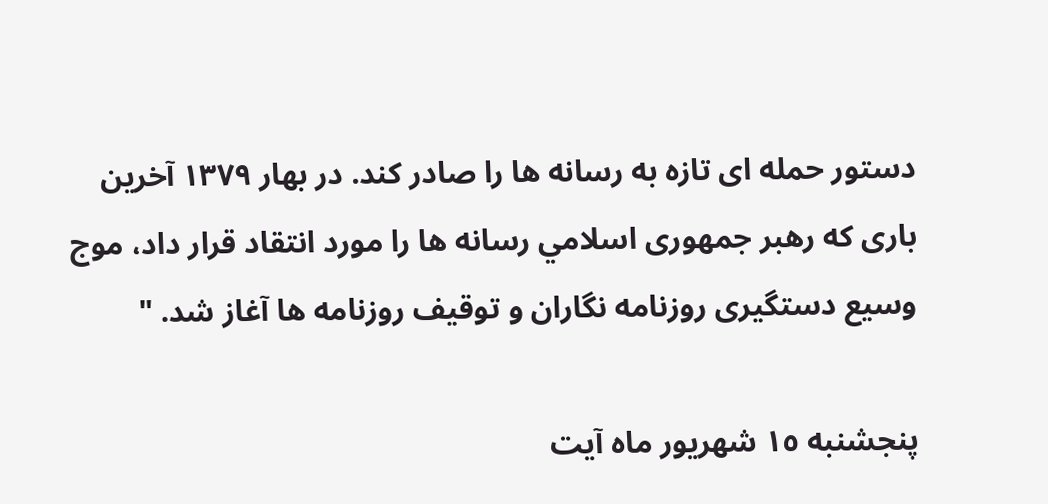دستور حمله ای تازه به رسانه ها را صادر کند. در بهار ١٣٧۹ آخرين باری که رهبر جمهوری اسلامي رسانه ها را مورد انتقاد قرار داد، موج وسيع دستگيری روزنامه نگاران و توقيف روزنامه ها آغاز شد. "

پنجشنبه ١٥ شهريور ماه آيت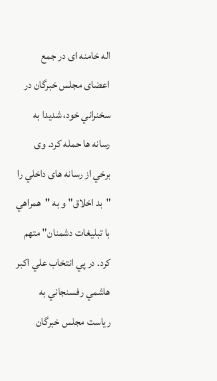اله خامنه ای در جمع اعضای مجلس خبرگان در سخنراني خود، شديدا به رسانه ها حمله کرد. وی برخي از رسانه های داخلي را "بد اخلاق" و به "همراهي با تبليغات دشمنان" متهم کرد. در پي انتخاب علي اکبر هاشمي رفسنجاني به رياست مجلس خبرگان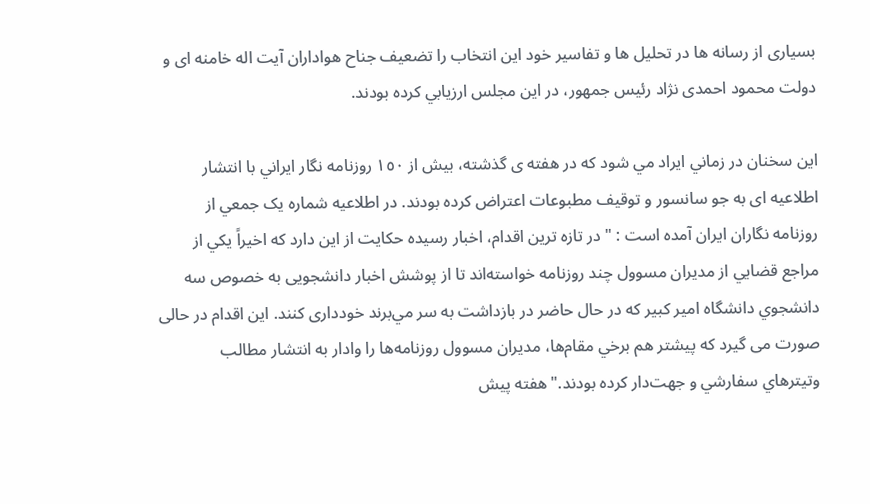بسياری از رسانه ها در تحليل ها و تفاسير خود اين انتخاب را تضعيف جناح هواداران آيت اله خامنه ای و دولت محمود احمدی نژاد رئيس جمهور، در اين مجلس ارزيابي کرده بودند.

اين سخنان در زماني ايراد مي شود که در هفته ی گذشته، بيش از ١٥٠ روزنامه نگار ايراني با انتشار اطلاعيه ای به جو سانسور و توقيف مطبوعات اعتراض کرده بودند. در اطلاعيه شماره يک جمعي از روزنامه نگاران ايران آمده است : " در تازه ترین اقدام، اخبار رسیده حکایت از این دارد که اخیراً يكي از مراجع قضايي از مدیران مسوول چند روزنامه خواسته‌اند تا از پوشش اخبار دانشجویی به خصوص سه دانشجوي دانشگاه امير كبير كه در حال حاضر در بازداشت به سر مي‌برند خودداری کنند. این اقدام در حالی صورت می گیرد که پیشتر هم برخي مقام‌ها، مديران مسوول روزنامه‌ها را وادار به انتشار مطالب وتيترهاي سفارشي و جهت‌دار كرده بودند." هفته پيش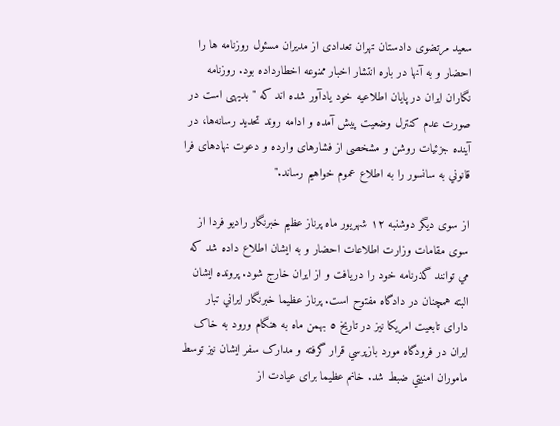سعيد مرتضوی دادستان تهران تعدادی از مديران مسئول روزنامه ها را احضار و به آنها در باره انتشار اخبار ممنوعه اخطارداده بود. روزنامه نگاران ايران در پايان اطلاعيه خود يادآور شده اند که "بدیهی است در صورت عدم کنترل وضعیت پیش آمده و ادامه روند تحدید رسانه‌ها، در آینده جزئیات روشن و مشخصی از فشارهای وارده و دعوت نهاد‌های فرا قانوني به سانسور را به اطلاع عموم خواهيم رساند."

از سوی ديگر دوشنبه ١٢ شهريور ماه پرناز عظيم خبرنگار راديو فردا از سوی مقامات وزارت اطلاعات احضار و به ايشان اطلاع داده شد که مي توانند گذرنامه خود را دريافت و از ايران خارج شود. پرونده ايشان البته همچنان در دادگاه مفتوح است. پرناز عظيما خبرنگار ايراني تبار دارای تابعيت امريکا نيز در تاريخ ٥ بهمن ماه به هنگام ورود به خاک ايران در فرودگاه مورد بازپرسي قرار گرفته و مدارک سفر ايشان نيز توسط ماموران امنيتي ضبط شد. خانم عظيما برای عيادت از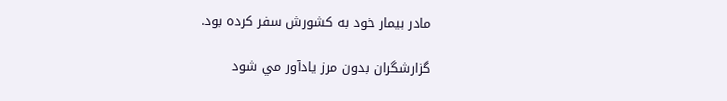مادر بيمار خود به کشورش سفر کرده بود.

گزارشگران بدون مرز يادآور مي شود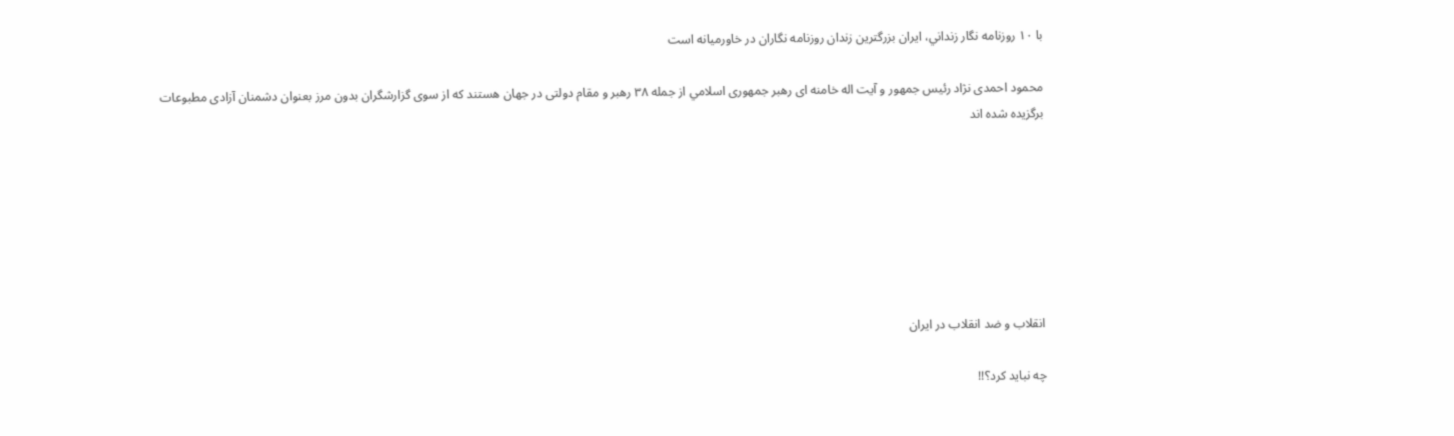با ١٠ روزنامه نگار زنداني، ايران بزرگترين زندان روزنامه نگاران در خاورميانه است

محمود احمدی نژاد رئيس جمهور و آيت اله خامنه ای رهبر جمهوری اسلامي از جمله ٣٨ رهبر و مقام دولتی در جهان هستند که از سوی گزارشگران بدون مرز بعنوان دشمنان آزادی مطبوعات برگزيده شده اند







انقلاب و ضد انقلاب در ایران

چه نباید کرد؟!!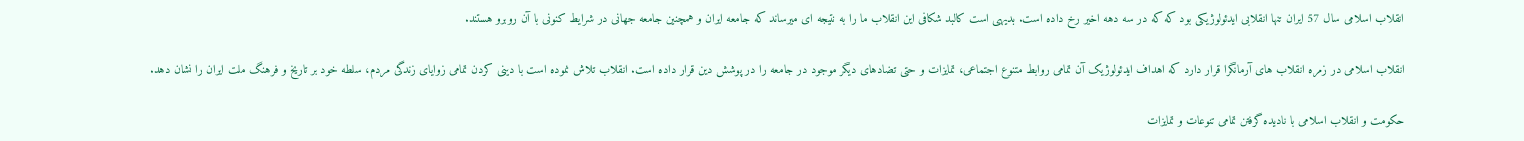انقلاب اسلامی سال 57 ایران تنها انقلابی ایدئولوژیکی بود که که در سه دهه اخیر رخ داده است. بدیهی است کالبد شکافی این انقلاب ما را به نتیجه ای میرساند که جامعه ایران و همچنین جامعه جهانی در شرایط کنونی با آن روبرو هستند.

انقلاب اسلامی در زمره انقلاب های آرمانگرا قرار دارد که اهداف ایدئولوژیک آن تمامی روابط متنوع اجتماعی، تمایزات و حتی تضادهای دیگر موجود در جامعه را در پوشش دین قرار داده است. انقلاب تلاش نموده است با دینی کردن تمامی زوایای زندگی مردم، سلطه خود بر تاریخ و فرهنگ ملت ایران را نشان دهد.

حکومت و انقلاب اسلامی با نادیده گرفتن تمامی تنوعات و تمایزات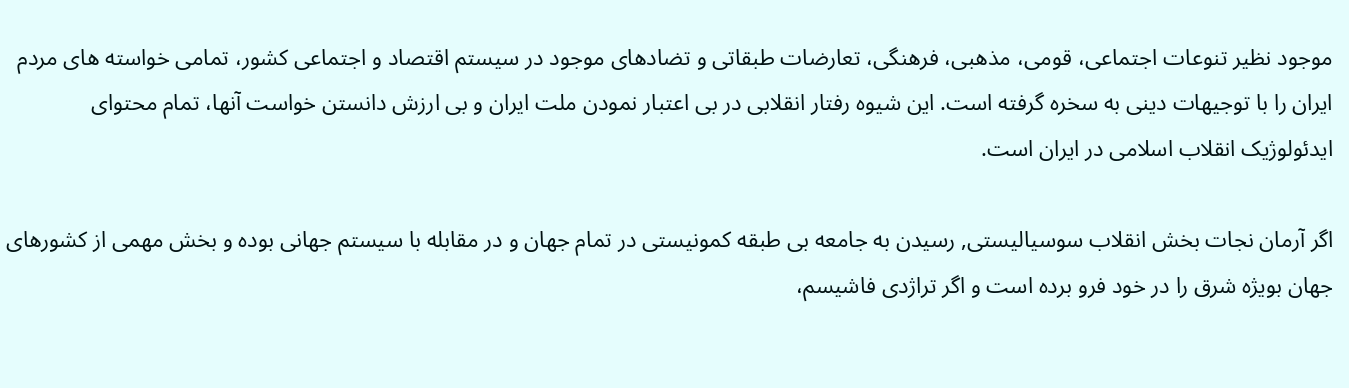موجود نظیر تنوعات اجتماعی، قومی، مذهبی، فرهنگی، تعارضات طبقاتی و تضادهای موجود در سیستم اقتصاد و اجتماعی کشور، تمامی خواسته های مردم ایران را با توجیهات دینی به سخره گرفته است. این شیوه رفتار انقلابی در بی اعتبار نمودن ملت ایران و بی ارزش دانستن خواست آنها، تمام محتوای ایدئولوژیک انقلاب اسلامی در ایران است.

اگر آرمان نجات بخش انقلاب سوسیالیستی, رسیدن به جامعه بی طبقه کمونیستی در تمام جهان و در مقابله با سیستم جهانی بوده و بخش مهمی از کشورهای جهان بویژه شرق را در خود فرو برده است و اگر تراژدی فاشیسم،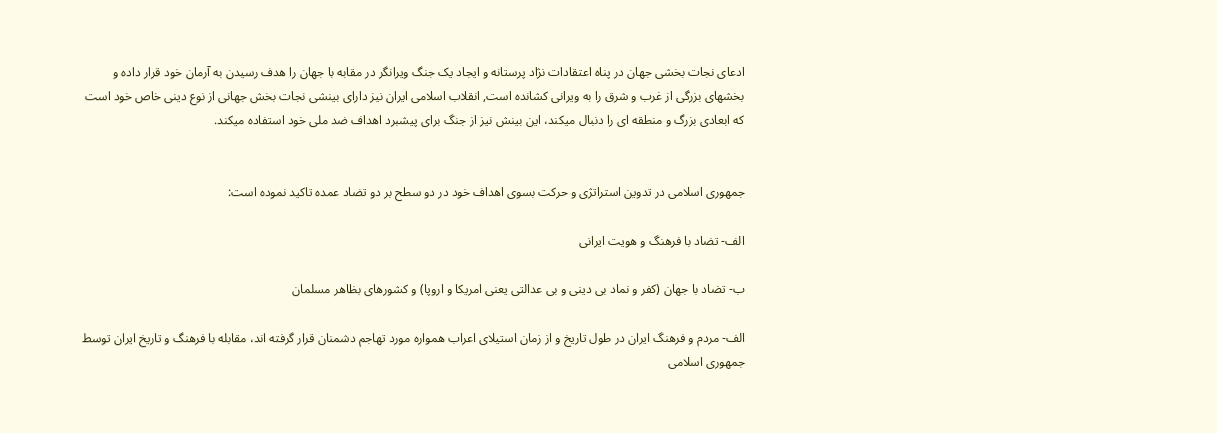ادعای نجات بخشی جهان در پناه اعتقادات نژاد پرستانه و ایجاد یک جنگ ویرانگر در مقابه با جهان را هدف رسیدن به آرمان خود قرار داده و بخشهای بزرگی از غرب و شرق را به ویرانی کشانده است, انقلاب اسلامی ایران نیز دارای بینشی نجات بخش جهانی از نوع دینی خاص خود است که ابعادی بزرگ و منطقه ای را دنبال میکند، این بینش نیز از جنگ برای پیشبرد اهداف ضد ملی خود استفاده میکند.


جمهوری اسلامی در تدوین استراتژی و حرکت بسوی اهداف خود در دو سطح بر دو تضاد عمده تاکید نموده است:

الف- تضاد با فرهنگ و هویت ایرانی

ب- تضاد با جهان (کفر و نماد بی دینی و بی عدالتی یعنی امریکا و اروپا) و کشورهای بظاهر مسلمان

الف- مردم و فرهنگ ایران در طول تاریخ و از زمان استیلای اعراب همواره مورد تهاجم دشمنان قرار گرفته اند، مقابله با فرهنگ و تاریخ ایران توسط جمهوری اسلامی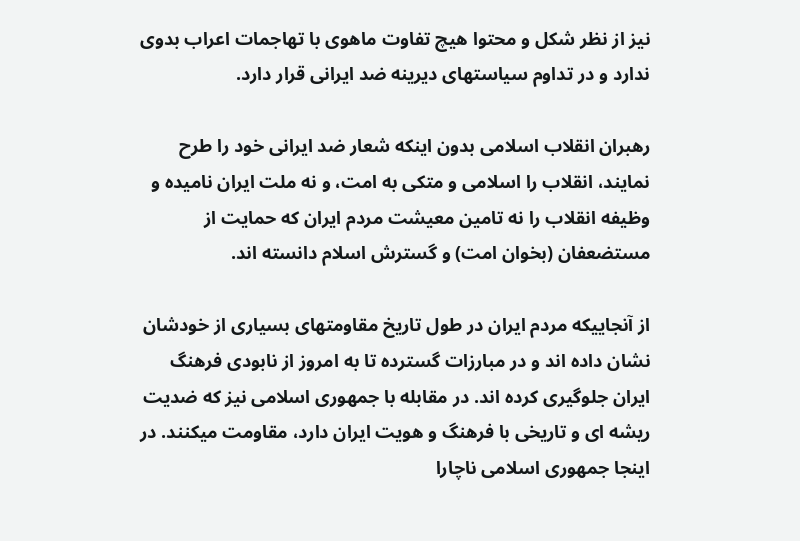نیز از نظر شکل و محتوا هیچ تفاوت ماهوی با تهاجمات اعراب بدوی ندارد و در تداوم سیاستهای دیرینه ضد ایرانی قرار دارد.

رهبران انقلاب اسلامی بدون اینکه شعار ضد ایرانی خود را طرح نمایند، انقلاب را اسلامی و متکی به امت، و نه ملت ایران نامیده و وظیفه انقلاب را نه تامین معیشت مردم ایران که حمایت از مستضعفان (بخوان امت) و گسترش اسلام دانسته اند.

از آنجاییکه مردم ایران در طول تاریخ مقاومتهای بسیاری از خودشان نشان داده اند و در مبارزات گسترده تا به امروز از نابودی فرهنگ ایران جلوگیری کرده اند. در مقابله با جمهوری اسلامی نیز که ضدیت ریشه ای و تاریخی با فرهنگ و هویت ایران دارد، مقاومت میکنند. در اینجا جمهوری اسلامی ناچارا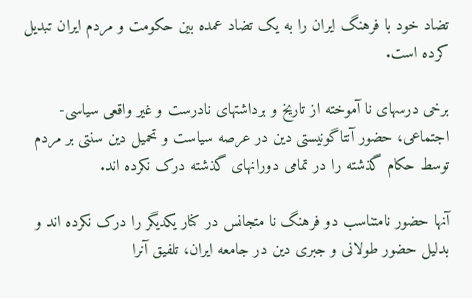تضاد خود با فرهنگ ایران را به یک تضاد عمده بین حکومت و مردم ایران تبدیل کرده است.

برخی درسهای نا آموخته از تاریخ و برداشتهای نادرست و غیر واقعی سیاسی- اجتماعی، حضور آنتاگونیستی دین در عرصه سیاست و تحمیل دین سنتی بر مردم توسط حکام گذشته را در تمامی دورانهای گذشته درک نکرده اند.

آنها حضور نامتناسب دو فرهنگ نا متجانس در کنار یکدیگر را درک نکرده اند و بدلیل حضور طولانی و جبری دین در جامعه ایران، تلفیق آنرا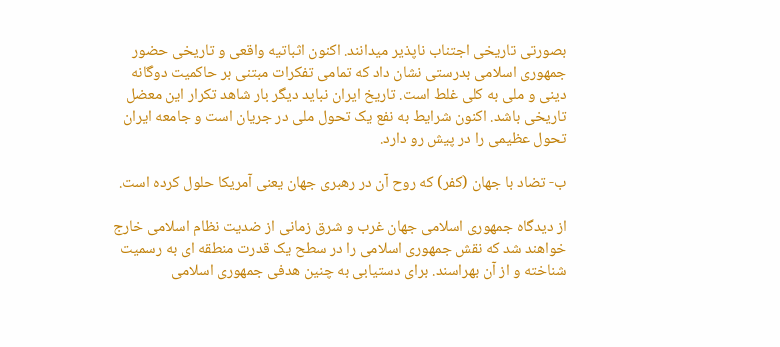بصورتی تاریخی اجتناب ناپذیر میدانند. اکنون اثباتیه واقعی و تاریخی حضور جمهوری اسلامی بدرستی نشان داد که تمامی تفکرات مبتنی بر حاکمیت دوگانه دینی و ملی به کلی غلط است. تاریخ ایران نباید دیگر بار شاهد تکرار این معضل تاریخی باشد. اکنون شرایط به نفع یک تحول ملی در جریان است و جامعه ایران تحول عظیمی را در پیش رو دارد.

ب- تضاد با جهان (کفر) که روح آن در رهبری جهان یعنی آمریکا حلول کرده است.

از دیدگاه جمهوری اسلامی جهان غرب و شرق زمانی از ضدیت نظام اسلامی خارج خواهند شد که نقش جمهوری اسلامی را در سطح یک قدرت منطقه ای به رسمیت شناخته و از آن بهراسند. برای دستیابی به چنین هدفی جمهوری اسلامی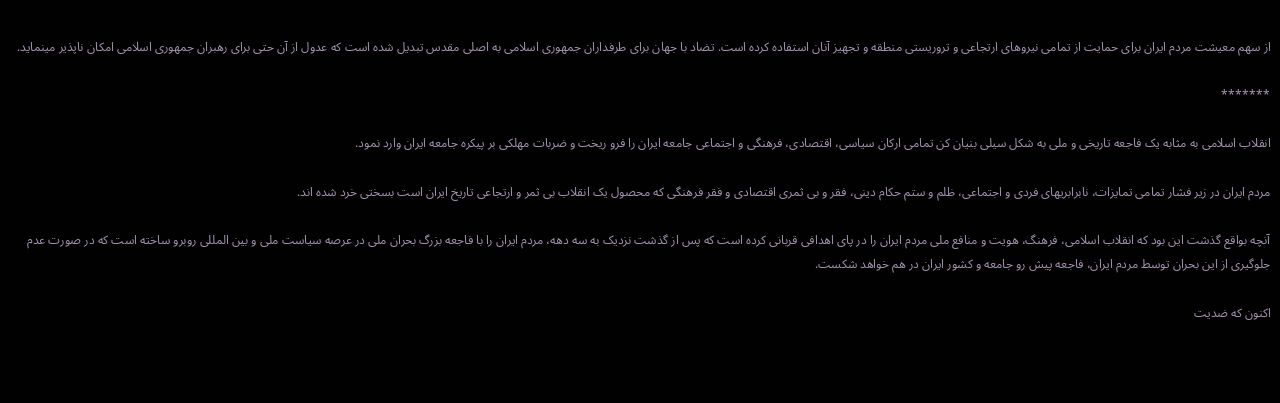از سهم معیشت مردم ایران برای حمایت از تمامی نیروهای ارتجاعی و تروریستی منطقه و تجهیز آنان استفاده کرده است. تضاد با جهان برای طرفداران جمهوری اسلامی به اصلی مقدس تبدیل شده است که عدول از آن حتی برای رهبران جمهوری اسلامی امکان ناپذیر مینماید.

*******

انقلاب اسلامی به مثابه یک فاجعه تاریخی و ملی به شکل سیلی بنیان کن تمامی ارکان سیاسی، اقتصادی، فرهنگی و اجتماعی جامعه ایران را فرو ریخت و ضربات مهلکی بر پیکره جامعه ایران وارد نمود.

مردم ایران در زیر فشار تمامی تمایزات، نابرابریهای فردی و اجتماعی، ظلم و ستم حکام دینی، فقر و بی ثمری اقتصادی و فقر فرهنگی که محصول یک انقلاب بی ثمر و ارتجاعی تاریخ ایران است بسختی خرد شده اند.

آنچه بواقع گذشت این بود که انقلاب اسلامی، فرهنگ، هویت و منافع ملی مردم ایران را در پای اهدافی قربانی کرده است که پس از گذشت نزدیک به سه دهه، مردم ایران را با فاجعه بزرگ بحران ملی در عرصه سیاست ملی و بین المللی روبرو ساخته است که در صورت عدم جلوگیری از این بحران توسط مردم ایران، فاجعه پیش رو جامعه و کشور ایران در هم خواهد شکست.

اکنون که ضدیت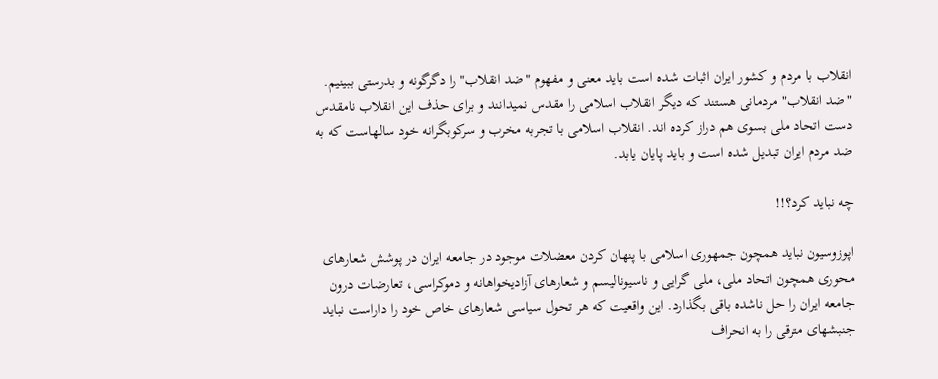انقلاب با مردم و کشور ایران اثبات شده است باید معنی و مفهوم "ضد انقلاب" را دگرگونه و بدرستی ببینیم. "ضد انقلاب" مردمانی هستند که دیگر انقلاب اسلامی را مقدس نمیدانند و برای حذف این انقلاب نامقدس دست اتحاد ملی بسوی هم دراز کرده اند. انقلاب اسلامی با تجربه مخرب و سرکوبگرانه خود سالهاست که به ضد مردم ایران تبدیل شده است و باید پایان یابد.

چه نباید کرد؟!!

اپوزوسیون نباید همچون جمهوری اسلامی با پنهان کردن معضلات موجود در جامعه ایران در پوشش شعارهای محوری همچون اتحاد ملی، ملی گرایی و ناسیونالیسم و شعارهای آزادیخواهانه و دموکراسی، تعارضات درون جامعه ایران را حل ناشده باقی بگذارد. این واقعیت که هر تحول سیاسی شعارهای خاص خود را داراست نباید جنبشهای مترقی را به انحراف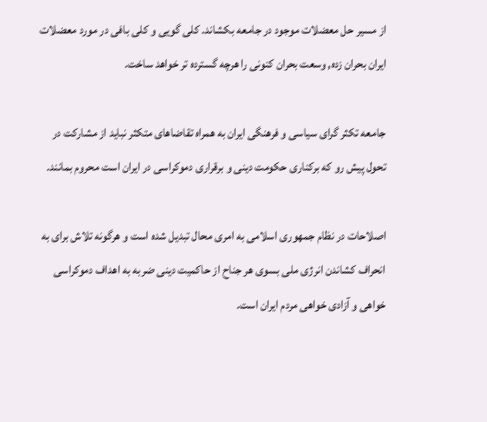از مسیر حل معضلات موجود در جامعه بکشاند. کلی گویی و کلی بافی در مورد معضلات ایران بحران زده, وسعت بحران کنونی را هرچه گسترده تر خواهد ساخت.

جامعه تکثر گرای سیاسی و فرهنگی ایران به همراه تقاضاهای متکثر نباید از مشارکت در تحول پیش رو که برکناری حکومت دینی و برقراری دموکراسی در ایران است محروم بمانند.

اصلاحات در نظام جمهوری اسلامی به امری محال تبدیل شده است و هرگونه تلاش برای به انحراف کشاندن انرژی ملی بسوی هر جناح از حاکمیت دینی ضربه به اهداف دموکراسی خواهی و آزادی خواهی مردم ایران است.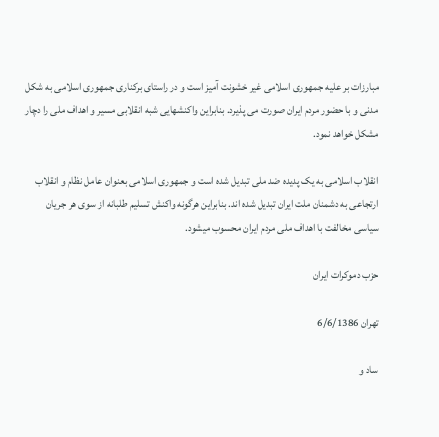مبارزات بر علیه جمهوری اسلامی غیر خشونت آمیز است و در راستای برکناری جمهوری اسلامی به شکل مدنی و با حضور مردم ایران صورت می پذیرد. بنابراین واکنشهایی شبه انقلابی مسیر و اهداف ملی را دچار مشکل خواهد نمود.

انقلاب اسلامی به یک پدیده ضد ملی تبدیل شده است و جمهوری اسلامی بعنوان عامل نظام و انقلاب ارتجاعی به دشمنان ملت ایران تبدیل شده اند. بنابراین هرگونه واکنش تسلیم طلبانه از سوی هر جریان سیاسی مخالفت با اهداف ملی مردم ایران محسوب میشود.

حزب دموکرات ایران

تهران 6/6/1386

ساد و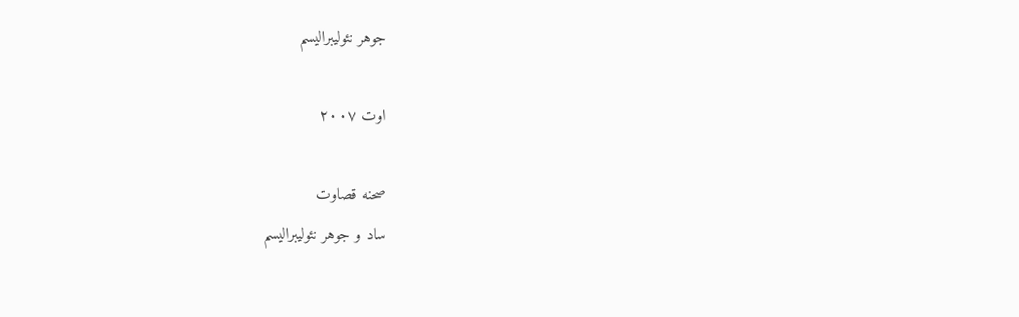جوهر نئوليبراليسم

اوت ٢٠٠٧

صحنه قصاوت
ساد و جوهر نئوليبراليسم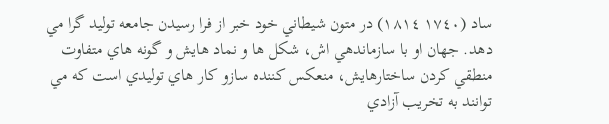ساد (١٧٤٠ ١٨١٤) در متون شيطاني خود خبر از فرا رسيدن جامعه توليد گرا مي دهد. جهان او با سازماندهي اش، شکل ها و نماد هايش و گونه هاي متفاوت منطقي کردن ساختارهايش، منعکس کننده سازو کار هاي توليدي است که مي توانند به تخريب آزادي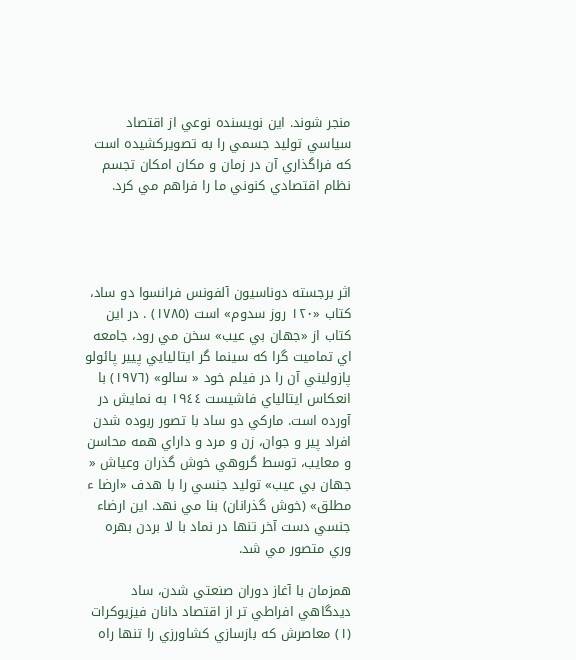منجر شوند. اين نويسنده نوعي از اقتصاد سياسي توليد جسمي را به تصويرکشيده است که فراگذاري آن در زمان و مکان امکان تجسم نظام اقتصادي کنوني ما را فراهم مي کرد.




اثر برجسته دوناسيون آلفونس فرانسوا دو ساد، کتاب «١٢٠ روز سدوم» است (١٧٨٥) . در اين کتاب از «جهان بي عيب» سخن مي رود، جامعه اي تماميت گرا که سينما گر ايتاليايي پيير پائولو پازوليني آن را در فيلم خود « سالو» (١٩٧٦) با انعکاس ايتالياي فاشيست ١٩٤٤ به نمايش در آورده است. مارکي دو ساد با تصور ربوده شدن افراد پير و جوان، زن و مرد و داراي همه محاسن و معايب، توسط گروهي خوش گذران وعياش « جهان بي عيب» توليد جنسي را با هدف «ارضا ء مطلق» (خوش گذرانان) بنا مي نهد. اين ارضاء جنسي دست آخر تنها در نماد با لا بردن بهره وري متصور مي شد.

همزمان با آغاز دوران صنعتي شدن، ساد ديدگاهي افراطي تر از اقتصاد دانان فيزيوکرات (١) معاصرش که بازسازي کشاورزي را تنها راه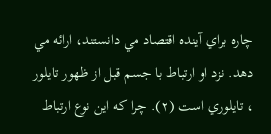چاره براي آينده اقتصاد مي دانستند، ارائه مي دهد. نزد او ارتباط با جسم قبل از ظهور تايلور ، تايلوري است (٢). چرا که اين نوع ارتباط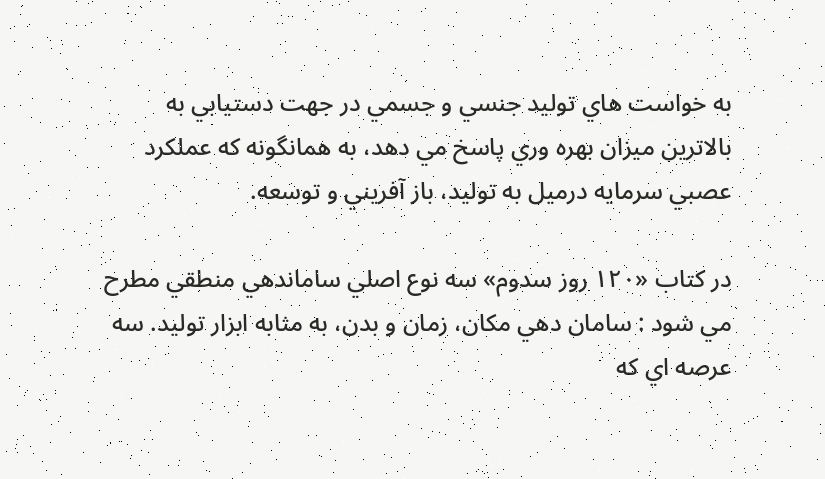به خواست هاي توليد جنسي و جسمي در جهت دستيابي به بالاترين ميزان بهره وري پاسخ مي دهد، به همانگونه که عملکرد عصبي سرمايه درميل به توليد، باز آفريني و توسعه.

در کتاب «١٢٠ روز سدوم» سه نوع اصلي ساماندهي منطقي مطرح مي شود : سامان دهي مکان، زمان و بدن، به مثابه ابزار توليد. سه عرصه اي که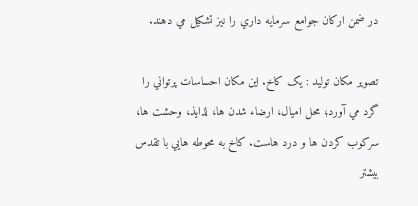در ضمن ارکان جوامع سرمايه داري را نيز تشکيل مي دهند.

تصوير مکان توليد : يک کاخ. اين مکان احساسات پرتواني را گرد مي آورد؛ محل اميال، ارضاء شدن ها، لذايذ، وحشت ها، سرکوب کردن ها و درد هاست. کاخ به محوطه هايي با تقدس بيشتر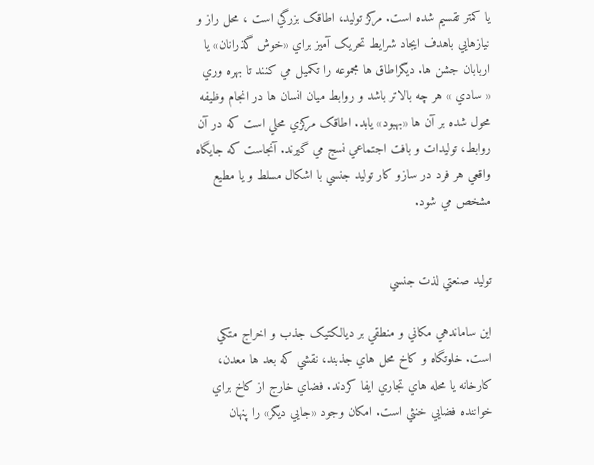يا کمتر تقسيم شده است. مرکز توليد، اطاقک بزرگي است ، محل راز و نيازهايي باهدف ايجاد شرايط تحريک آميز براي «خوش گذرانان» يا اربابان جشن ها. ديگراطاق ها مجموعه را تکميل مي کنند تا بهره وري « سادي » هر چه بالاتر باشد و روابط ميان انسان ها در انجام وظيفه محول شده بر آن ها «بهبود» يابد. اطاقک مرکزي محلي است که در آن روابط، توليدات و بافت اجتماعي نسج مي گيرند. آنجاست که جايگاه واقعي هر فرد در سازو کار توليد جنسي با اشکال مسلط و يا مطيع مشخص مي شود.


توليد صنعتي لذت جنسي

اين ساماندهي مکاني و منطقي بر ديالکتيک جذب و اخراج متکي است. خلوتگاه و کاخ محل هاي جذبند، نقشي که بعد ها معدن، کارخانه يا محله هاي تجاري ايفا کردند. فضاي خارج از کاخ براي خواننده فضايي خنثي است. امکان وجود «جايي ديگر» را پنهان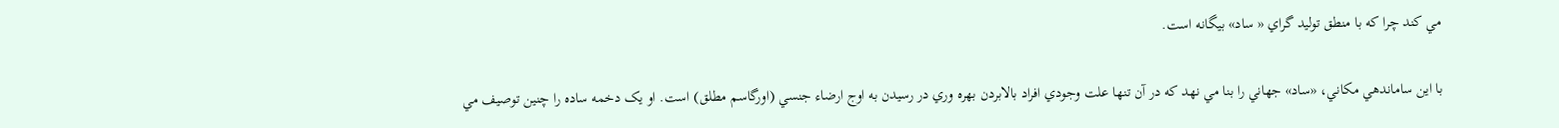مي کند چرا که با منطق توليد گراي « ساد» بيگانه است.

با اين ساماندهي مکاني، «ساد» جهاني را بنا مي نهد که در آن تنها علت وجودي افراد بالابردن بهره وري در رسيدن به اوج ارضاء جنسي (اورگاسم مطلق) است. او يک دخمه ساده را چنين توصيف مي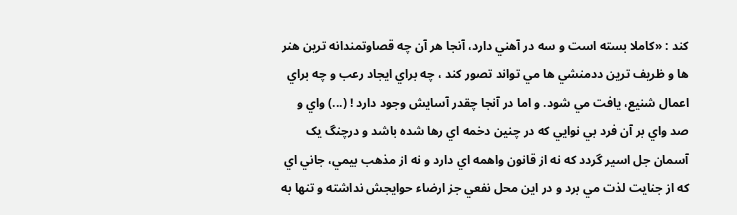کند : «کاملا بسته است و سه در آهني دارد، آنجا هر آن چه قصاوتمندانه ترين هنر ها و ظريف ترين ددمنشي ها مي تواند تصور کند ، چه براي ايجاد رعب و چه براي اعمال شنيع، يافت مي شود. و اما در آنجا چقدر آسايش وجود دارد ! (...) واي و صد واي بر آن فرد بي نوايي که در چنين دخمه اي رها شده باشد و درچنگ يک آسمان جل اسير گردد که نه از قانون واهمه اي دارد و نه از مذهب بيمي، جاني اي که از جنايت لذت مي برد و در اين محل نفعي جز ارضاء حوايجش نداشته و تنها به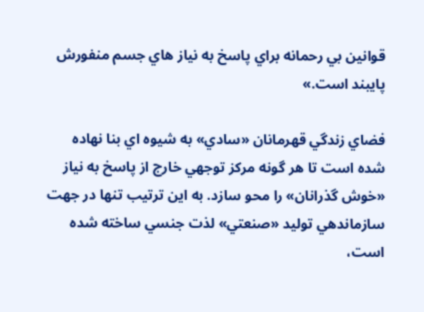قوانين بي رحمانه براي پاسخ به نياز هاي جسم منفورش پايبند است.»

فضاي زندگي قهرمانان «سادي» به شيوه اي بنا نهاده شده است تا هر گونه مرکز توجهي خارج از پاسخ به نياز «خوش گذرانان» را محو سازد. به اين ترتيب تنها در جهت سازماندهي توليد «صنعتي» لذت جنسي ساخته شده است،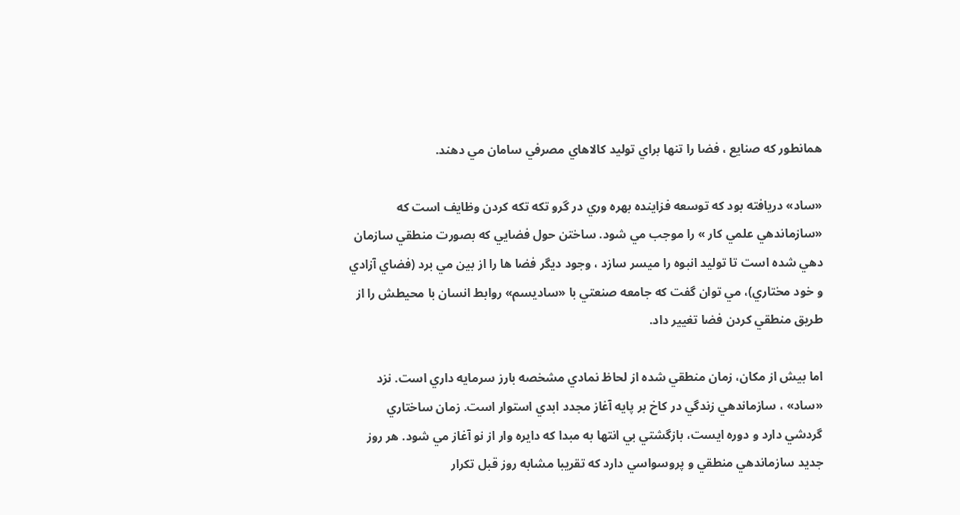همانطور که صنايع ، فضا را تنها براي توليد کالاهاي مصرفي سامان مي دهند.

«ساد» دريافته بود که توسعه فزاينده بهره وري در گرو تکه تکه کردن وظايف است که «سازماندهي علمي کار » را موجب مي شود. ساختن حول فضايي که بصورت منطقي سازمان دهي شده است تا توليد انبوه را ميسر سازد ، وجود ديگر فضا ها را از بين مي برد (فضاي آزادي و خود مختاري)، مي توان گفت که جامعه صنعتي با «ساديسم» روابط انسان با محيطش را از طريق منطقي کردن فضا تغيير داد.

اما بيش از مکان، زمان منطقي شده از لحاظ نمادي مشخصه بارز سرمايه داري است. نزد «ساد» ، سازماندهي زندگي در کاخ بر پايه آغاز مجدد ابدي استوار است. زمان ساختاري گردشي دارد و دوره ايست، بازگشتي بي انتها به مبدا که دايره وار از نو آغاز مي شود. هر روز جديد سازماندهي منطقي و پروسواسي دارد که تقريبا مشابه روز قبل تکرار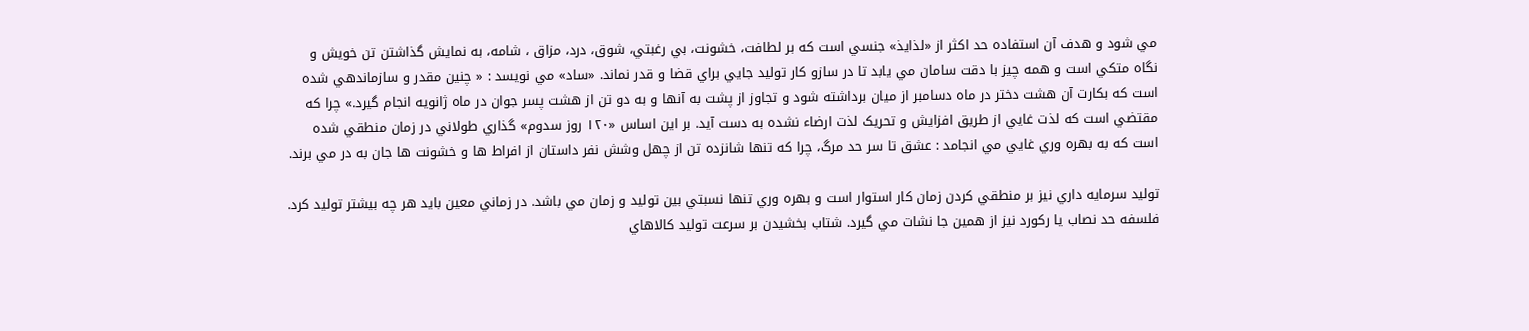مي شود و هدف آن استفاده حد اکثر از «لذايذ» جنسي است که بر لطافت، خشونت، بي رغبتي، شوق، درد، مزاق ، شامه، به نمايش گذاشتن تن خويش و نگاه متکي است و همه چيز با دقت سامان مي يابد تا در سازو کار توليد جايي براي قضا و قدر نماند. «ساد» مي نويسد : « چنين مقدر و سازماندهي شده است که بکارت آن هشت دختر در ماه دسامبر از ميان برداشته شود و تجاوز از پشت به آنها و به دو تن از هشت پسر جوان در ماه ژانويه انجام گيرد.» چرا که مقتضي است که لذت غايي از طريق افزايش و تحريک لذت ارضاء نشده به دست آيد. بر اين اساس «١٢٠ روز سدوم» گذاري طولاني در زمان منطقي شده است که به بهره وري غايي مي انجامد : عشق تا سر حد مرگ، چرا که تنها شانزده تن از چهل وشش نفر داستان از افراط ها و خشونت ها جان به در مي برند.

توليد سرمايه داري نيز بر منطقي کردن زمان کار استوار است و بهره وري تنها نسبتي بين توليد و زمان مي باشد. در زماني معين بايد هر چه بيشتر توليد کرد. فلسفه حد نصاب يا رکورد نيز از همين جا نشات مي گيرد. شتاب بخشيدن بر سرعت توليد کالاهاي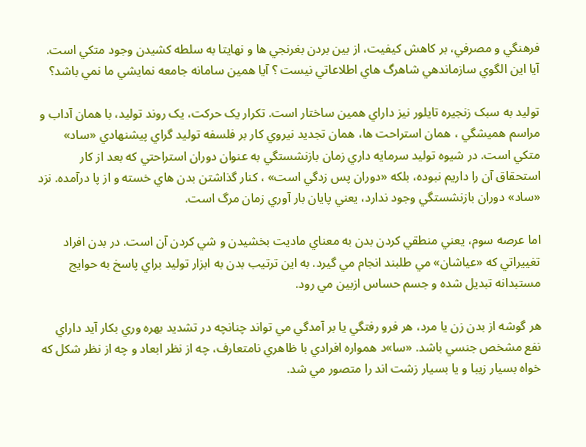فرهنگي و مصرفي، بر کاهش کيفيت، از بين بردن بغرنجي ها و نهايتا به سلطه کشيدن وجود متکي است. آيا اين الگوي سازماندهي شاهرگ هاي اطلاعاتي نيست ؟ آيا همين سامانه جامعه نمايشي ما نمي باشد؟

توليد به سبک زنجيره تايلور نيز داراي همين ساختار است. تکرار يک حرکت، يک روند توليد، با همان آداب و مراسم هميشگي ، همان استراحت ها، همان تجديد نيروي کار بر فلسفه توليد گراي پيشنهادي «ساد» متکي است. در شيوه توليد سرمايه داري زمان بازنشستگي به عنوان دوران استراحتي که بعد از کار استحقاق آن را داريم نبوده، بلکه «دوران پس زدگي است» ، کنار گذاشتن بدن هاي خسته و از پا درآمده. نزد «ساد» دوران بازنشستگي وجود ندارد، يعني پايان بار آوري زمان مرگ است.

اما عرصه سوم، يعني منطقي کردن بدن به معناي ماديت بخشيدن و شي کردن آن است. در بدن افراد تغييراتي که «عياشان» مي طلبند انجام مي گيرد. به اين ترتيب بدن به ابزار توليد براي پاسخ به حوايج مستبدانه تبديل شده و جسم حساس ازبين مي رود.

هر گوشه از بدن زن يا مرد، هر فرو رفتگي يا بر آمدگي مي تواند چنانچه در تشديد بهره وري بکار آيد داراي نفع مشخص جنسي باشد. «سا»د همواره افرادي با ظاهري نامتعارف، چه از نظر ابعاد و چه از نظر شکل که خواه بسيار زيبا و يا بسيار زشت اند را متصور مي شد.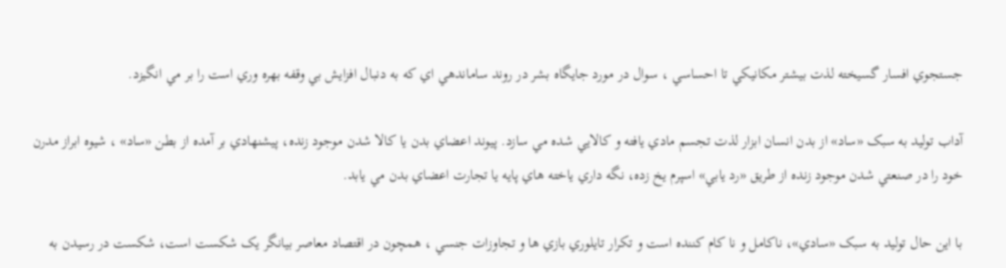جستجوي افسار گسيخته لذت بيشتر مکانيکي تا احساسي ، سوال در مورد جايگاه بشر در روند ساماندهي اي که به دنبال افزايش بي وقفه بهره وري است را بر مي انگيزد.

آداب توليد به سبک «ساد» از بدن انسان ابزار لذت تجسم مادي يافته و کالايي شده مي سازد. پيوند اعضاي بدن يا کالا شدن موجود زنده، پيشنهادي بر آمده از بطن «ساد» ، شيوه ابراز مدرن خود را در صنعتي شدن موجود زنده از طريق «رد يابي» اسپرم يخ زده، نگه داري ياخته هاي پايه يا تجارت اعضاي بدن مي يابد.

با اين حال توليد به سبک «سادي»، ناکامل و نا کام کننده است و تکرار تايلوري بازي ها و تجاوزات جنسي ، همچون در اقتصاد معاصر بيانگر يک شکست است، شکست در رسيدن به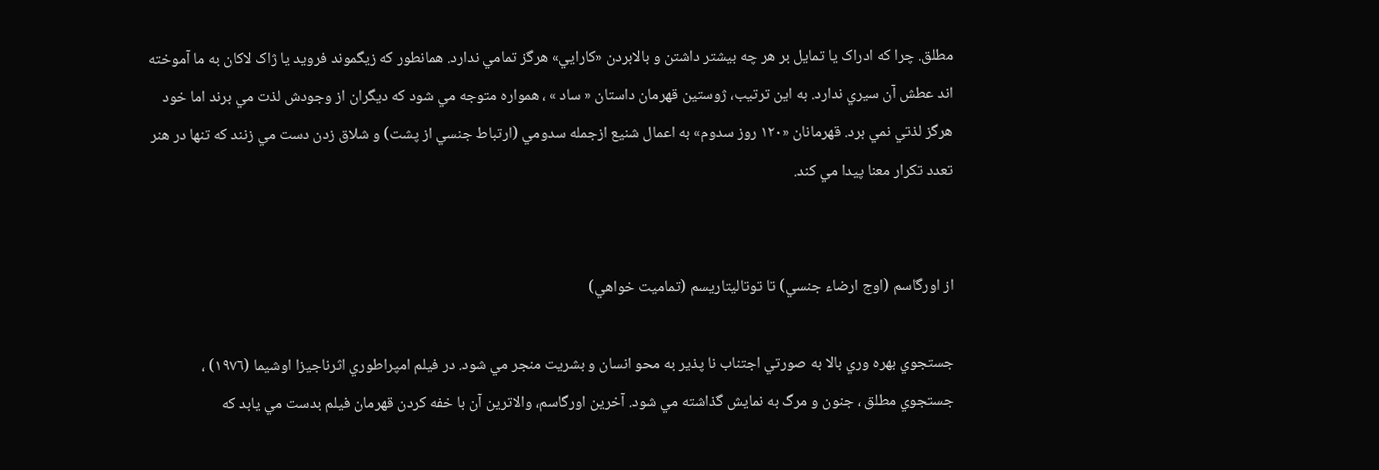مطلق. چرا که ادراک يا تمايل بر هر چه بيشتر داشتن و بالابردن «کارايي» هرگز تمامي ندارد. همانطور که زيگموند فرويد يا ژاک لاکان به ما آموخته اند عطش آن سيري ندارد. به اين ترتيب، ژوستين قهرمان داستان « ساد » ، همواره متوجه مي شود که ديگران از وجودش لذت مي برند اما خود هرگز لذتي نمي برد. قهرمانان «١٢٠ روز سدوم» به اعمال شنيع ازجمله سدومي (ارتباط جنسي از پشت) و شلاق زدن دست مي زنند که تنها در هنر تعدد تکرار معنا پيدا مي کند.


از اورگاسم (اوج ارضاء جنسي) تا توتاليتاريسم (تماميت خواهي)

جستجوي بهره وري بالا به صورتي اجتناب نا پذير به محو انسان و بشريت منجر مي شود. در فيلم امپراطوري اثرناجيزا اوشيما (١٩٧٦) ، جستجوي مطلق ، جنون و مرگ به نمايش گذاشته مي شود. آخرين اورگاسم، والاترين آن با خفه کردن قهرمان فيلم بدست مي يابد که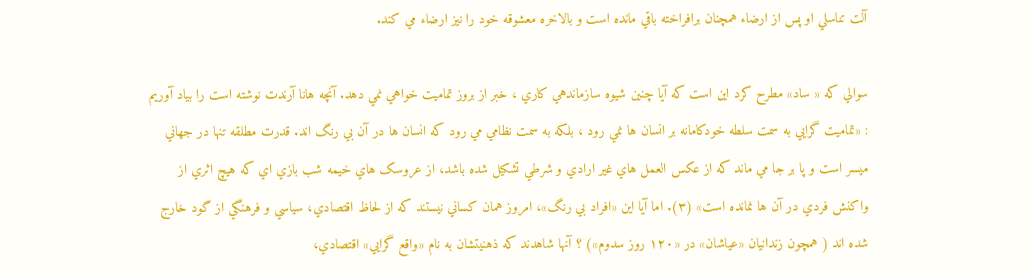آلت تناسلي او پس از ارضاء همچنان برافراخته باقي مانده است و بالاخره معشوقه خود را نيز ارضاء مي کند.

سوالي که « ساد» مطرح کرد اين است که آيا چنين شيوه سازماندهي کاري ، خبر از بروز تماميت خواهي نمي دهد. آنچه هانا آرندت نوشته است را بياد آوريم : «تماميت گرايي به سمت سلطه خودکامانه بر انسان ها نمي رود ، بلکه به سمت نظامي مي رود که انسان ها در آن بي رنگ اند. قدرت مطلقه تنها در جهاني ميسر است و پا بر جا مي ماند که از عکس العمل هاي غير ارادي و شرطي تشکيل شده باشد، از عروسک هاي خيمه شب بازي اي که هيچ اثري از واکنش فردي در آن ها نمانده است» (٣). اما آيا اين «افراد بي رنگ»، امروز همان کساني نيستند که از لحاظ اقتصادي، سياسي و فرهنگي از گود خارج شده اند ( همچون زندانيان «عياشان» در «١٢٠ روز سدوم») ؟ آنها شاهدند که ذهنيتشان به نام «واقع گرايي» اقتصادي،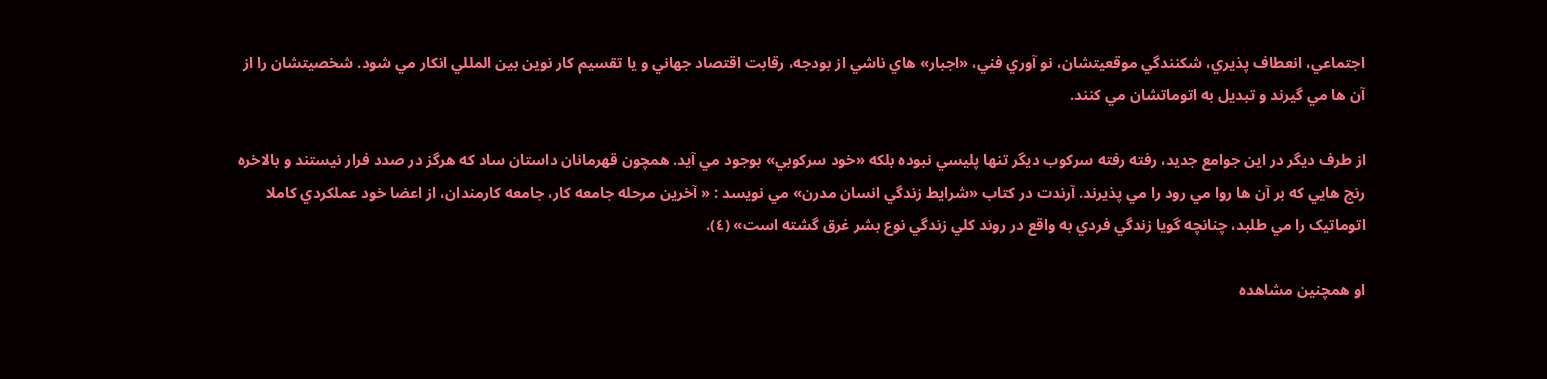اجتماعي، انعطاف پذيري، شکنندگي موقعيتشان، نو آوري فني، «اجبار» هاي ناشي از بودجه، رقابت اقتصاد جهاني و يا تقسيم کار نوين بين المللي انکار مي شود. شخصيتشان را از آن ها مي گيرند و تبديل به اتوماتشان مي کنند.

از طرف ديگر در اين جوامع جديد، رفته رفته سرکوب ديگر تنها پليسي نبوده بلکه «خود سرکوبي» بوجود مي آيد. همچون قهرمانان داستان ساد که هرگز در صدد فرار نيستند و بالاخره رنج هايي که بر آن ها روا مي رود را مي پذيرند. آرندت در کتاب «شرايط زندگي انسان مدرن» مي نويسد : « آخرين مرحله جامعه کار، جامعه کارمندان، از اعضا خود عملکردي کاملا اتوماتيک را مي طلبد، چنانچه گويا زندگي فردي به واقع در روند کلي زندگي نوع بشر غرق گشته است» (٤).

او همچنين مشاهده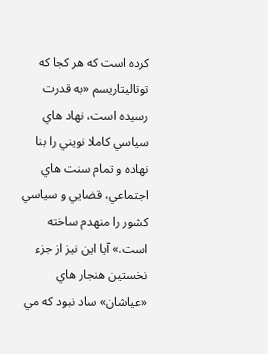کرده است که هر کجا که توتاليتاريسم «به قدرت رسيده است، نهاد هاي سياسي کاملا نويني را بنا نهاده و تمام سنت هاي اجتماعي، قضايي و سياسي کشور را منهدم ساخته است.» آيا اين نيز از جزء نخستين هنجار هاي «عياشان» ساد نبود که مي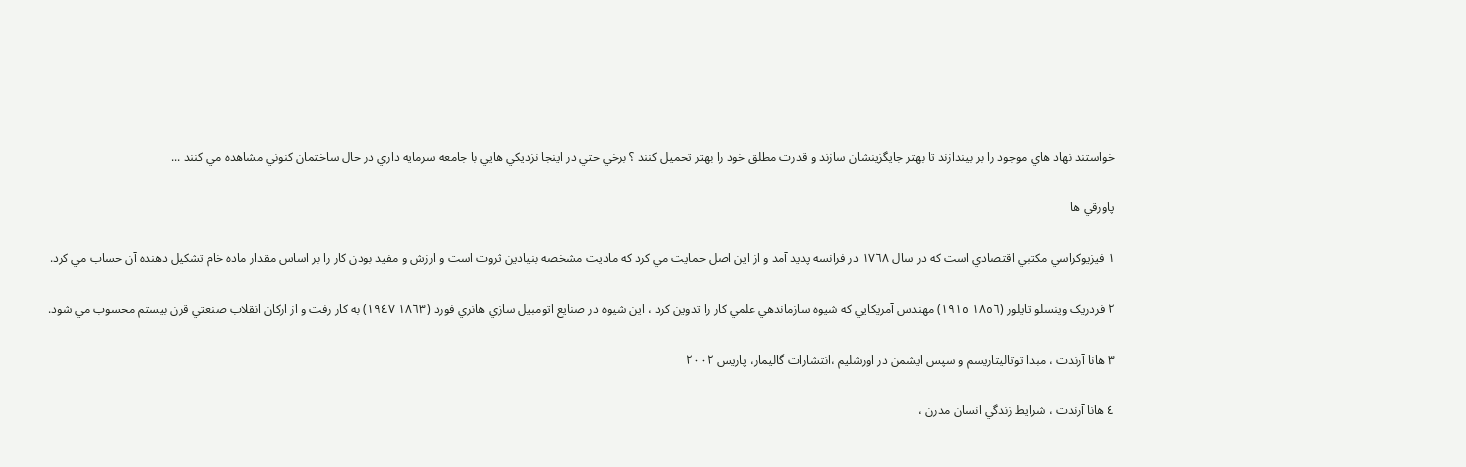خواستند نهاد هاي موجود را بر بيندازند تا بهتر جايگزينشان سازند و قدرت مطلق خود را بهتر تحميل کنند ؟ برخي حتي در اينجا نزديکي هايي با جامعه سرمايه داري در حال ساختمان کنوني مشاهده مي کنند ...

پاورقي ها

١ فيزيوکراسي مکتبي اقتصادي است که در سال ١٧٦٨ در فرانسه پديد آمد و از اين اصل حمايت مي کرد که ماديت مشخصه بنيادين ثروت است و ارزش و مفيد بودن کار را بر اساس مقدار ماده خام تشکيل دهنده آن حساب مي کرد.

٢ فردريک وينسلو تايلور (١٨٥٦ ١٩١٥) مهندس آمريکايي که شيوه سازماندهي علمي کار را تدوين کرد ، اين شيوه در صنايع اتومبيل سازي هانري فورد (١٨٦٣ ١٩٤٧) به کار رفت و از ارکان انقلاب صنعتي قرن بيستم محسوب مي شود.

٣ هانا آرندت ، مبدا توتاليتاريسم و سپس ايشمن در اورشليم ،انتشارات گاليمار، پاريس ٢٠٠٢

٤ هانا آرندت ، شرايط زندگي انسان مدرن ،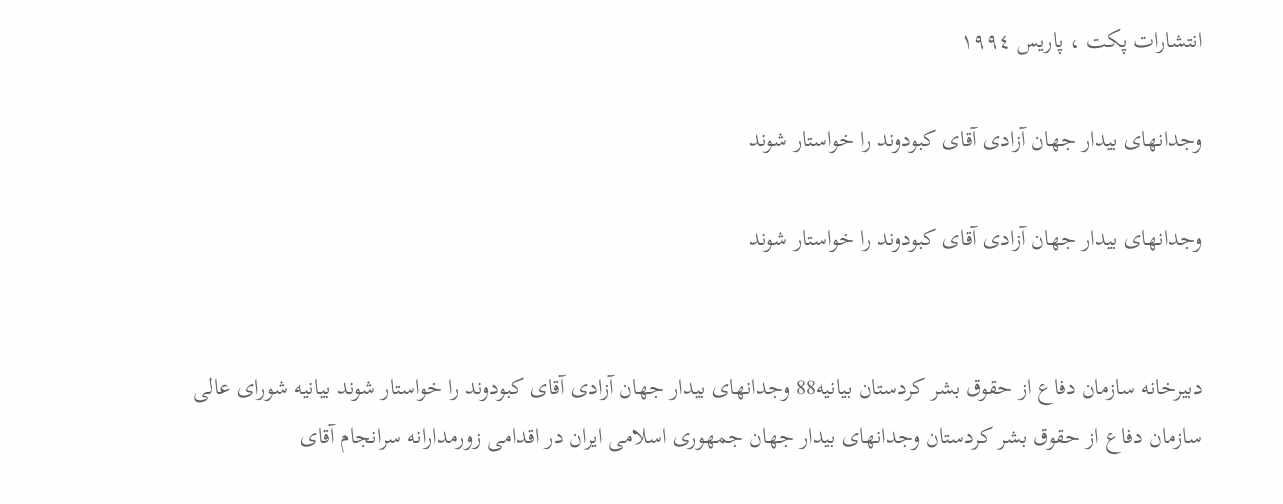انتشارات پکت ، پاريس ١٩٩٤

وجدانهای بیدار جهان آزادی آقای کبودوند را خواستار شوند

وجدانهای بیدار جهان آزادی آقای کبودوند را خواستار شوند


دبیرخانه سازمان دفاع از حقوق بشر کردستان بيانيه88 وجدانهای بیدار جهان آزادی آقای کبودوند را خواستار شوند بیانیه شورای عالی سازمان دفاع از حقوق بشر کردستان وجدانهای بیدار جهان جمهوری اسلامی ایران در اقدامی زورمدارانه سرانجام آقای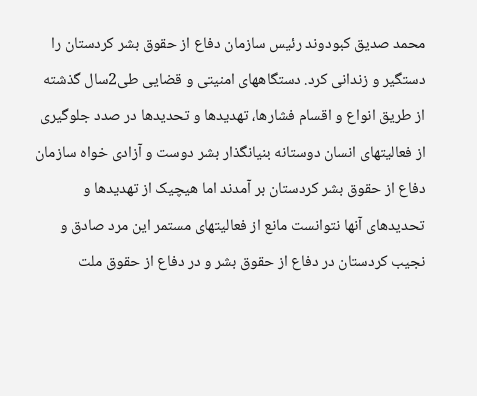محمد صدیق کبودوند رئیس سازمان دفاع از حقوق بشر کردستان را دستگیر و زندانی کرد. دستگاههای امنیتی و قضایی طی2سال گذشته از طریق انواع و اقسام فشارها، تهدیدها و تحدیدها در صدد جلوگیری از فعالیتهای انسان دوستانه بنیانگذار بشر دوست و آزادی خواه سازمان دفاع از حقوق بشر کردستان بر آمدند اما هیچیک از تهدیدها و تحدیدهای آنها نتوانست مانع از فعالیتهای مستمر این مرد صادق و نجیب کردستان در دفاع از حقوق بشر و در دفاع از حقوق ملت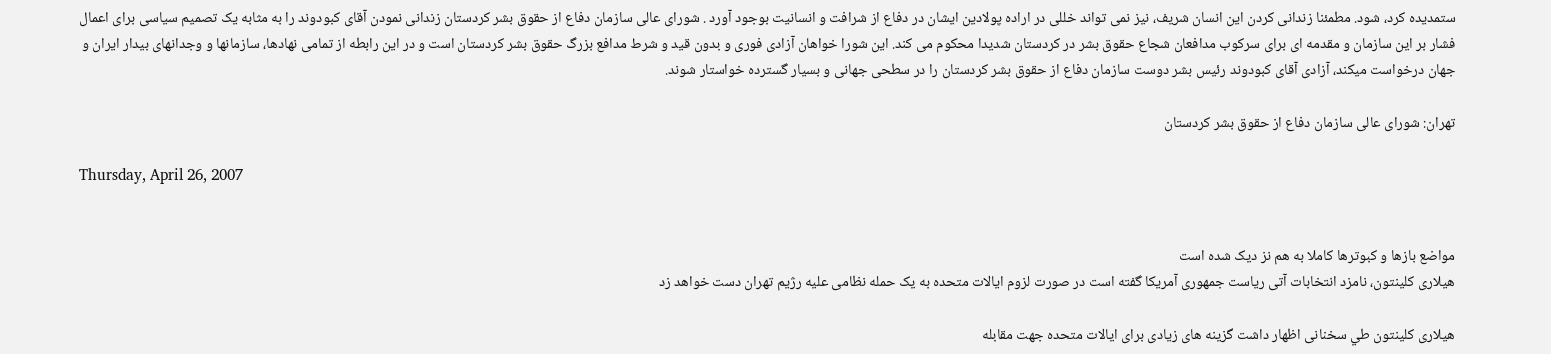ستمدیده کرد، شود. مطمئنا زندانی کردن این انسان شریف، نیز نمی تواند خللی در اراده پولادین ایشان در دفاع از شرافت و انسانیت بوجود آورد . شورای عالی سازمان دفاع از حقوق بشر کردستان زندانی نمودن آقای کبودوند را به مثابه یک تصمیم سیاسی برای اعمال فشار بر این سازمان و مقدمه ای برای سرکوب مدافعان شجاع حقوق بشر در کردستان شدیدا محکوم می کند. این شورا خواهان آزادی فوری و بدون قید و شرط مدافع بزرگ حقوق بشر کردستان است و در این رابطه از تمامی نهادها، سازمانها و وجدانهای بیدار ایران و جهان درخواست میکند، آزادی آقای کبودوند رئیس بشر دوست سازمان دفاع از حقوق بشر کردستان را در سطحی جهانی و بسیار گسترده خواستار شوند.

تهران: شورای عالی سازمان دفاع از حقوق بشر کردستان

Thursday, April 26, 2007


مواضع بازها و کبوترها کاملا به هم نز دیک شده است
هیلاری کلینتون، نامزد انتخابات آتی رياست جمهوری آمريكا گفته است در صورت لزوم ایالات متحده به یک حمله نظامی علیه رژیم تهران دست خواهد زد

هیلاری كلينتون طي سخنانی اظهار داشت گزينه های زیادی برای ایالات متحده جهت مقابله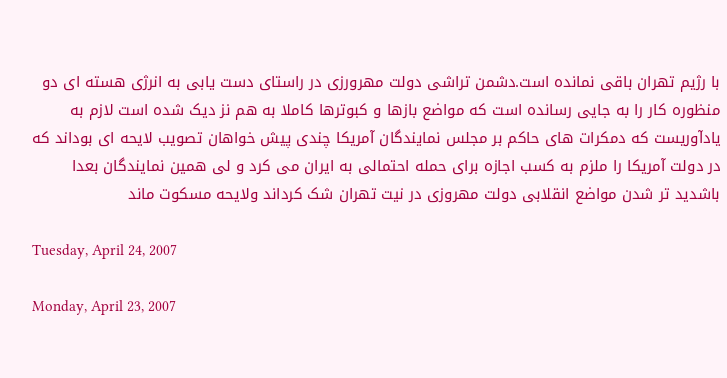با رژیم تهران باقی نمانده است.دشمن تراشی دولت مهرورزی در راستای دست یابی به انرژی هسته ای دو منظوره کار را به جایی رسانده است که مواضع بازها و کبوترها کاملا به هم نز دیک شده است لازم به یادآوریست که دمکرات های حاکم بر مجلس نمایندگان آمریکا چندی پیش خواهان تصویب لایحه ای بوداند که در دولت آمریکا را ملزم به کسب اجازه برای حمله احتمالی به ایران می کرد و لی همین نمایندگان بعدا باشدید تر شدن مواضع انقلابی دولت مهروزی در نیت تهران شک کرداند ولایحه مسکوت ماند

Tuesday, April 24, 2007

Monday, April 23, 2007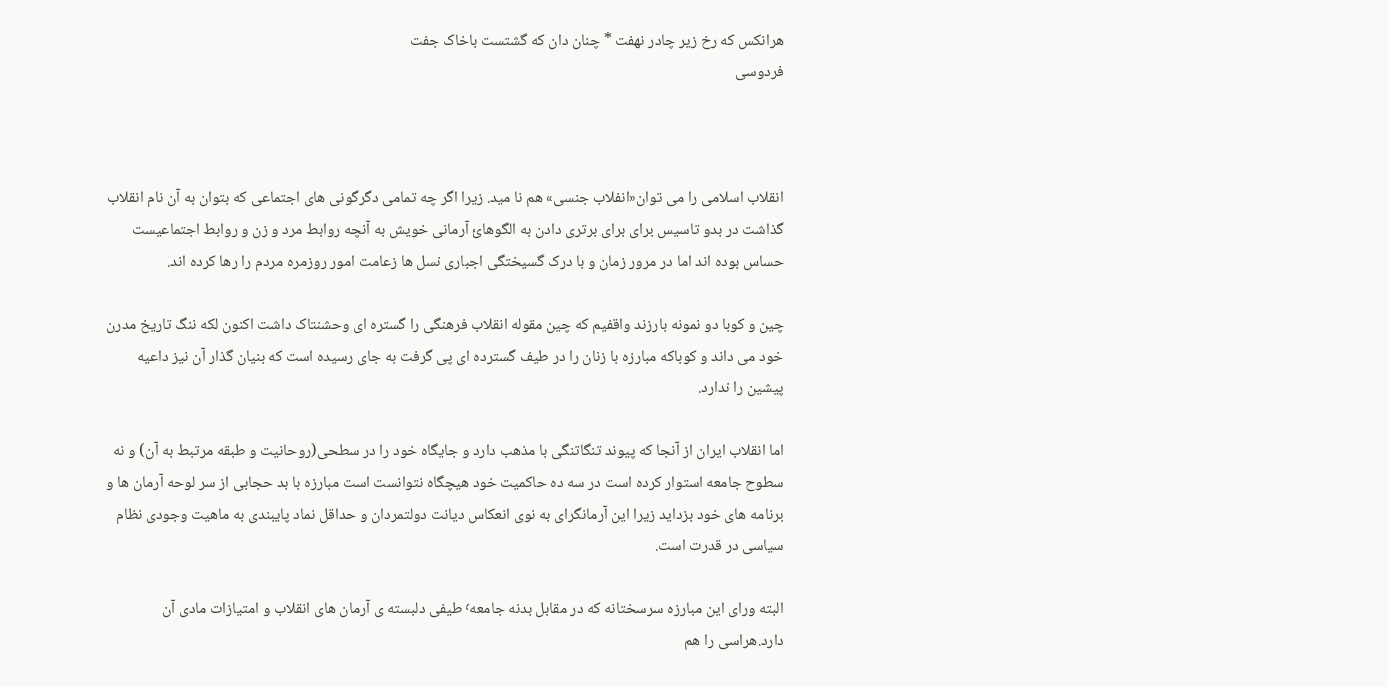هرانکس که رخ زیر چادر نهفت * چنان دان که گشتست باخاک جفت
فردوسی



انقلاب اسلامی را می توان«انفلاب جنسی» هم نا مید. زیرا اگر چه تمامی دگرگونی های اجتماعی که بتوان به آن نام انقلاب گذاشت در بدو تاسیس برای برای برتری دادن به الگوهائ آرمانی خویش به آنچه روابط مرد و زن و روابط اجتماعیست حساس بوده اند اما در مرور زمان و با درک گسیختگی اجباری نسل ها زعامت امور روزمره مردم را رها کرده اند.

چین و کوبا دو نمونه بارزند واقفیم که چین مقوله انقلاب فرهنگی را گستره ای وحشنتاک داشت اکنون لکه ننگ تاریخ مدرن خود می داند و کوباکه مبارزه با زنان را در طیف گسترده ای پی گرفت به جای رسیده است که بنیان گذار آن نیز داعیه پیشین را ندارد.

اما انقلاب ایران از آنجا که پیوند تنگاتنگی با مذهب دارد و جایگاه خود را در سطحی(روحانیت و طبقه مرتبط به آن) و نه سطوح جامعه استوار کرده است در سه ده حاکمیت خود هیچگاه نتوانست است مبارزه با بد حجابی از سر لوحه آرمان ها و برنامه های خود بزداید زیرا این آرمانگرای به نوی انعکاس دیانت دولتمردان و حداقل نماد پایبندی به ماهیت وجودی نظام سیاسی در قدرت است.

البته ورای این مبارزه سرسختانه که در مقابل بدنه جامعه٬ طیفی دلبسته ی آرمان های انقلاب و امتیازات مادی آن دارد.هراسی را هم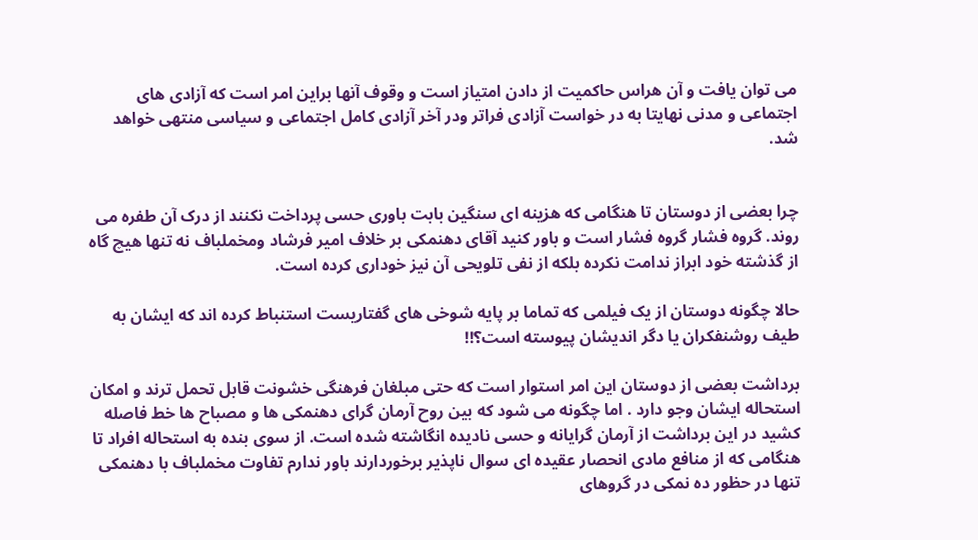می توان یافت و آن هراس حاکمیت از دادن امتیاز است و وقوف آنها براین امر است که آزادی های اجتماعی و مدنی نهایتا به در خواست آزادی فراتر ودر آخر آزادی کامل اجتماعی و سیاسی منتهی خواهد شد.


چرا بعضی از دوستان تا هنگامی که هزینه ای سنگین بابت باوری حسی پرداخت نکنند از درک آن طفره می روند. گروه فشار گروه فشار است و باور کنید آقای دهنمکی بر خلاف امیر فرشاد ومخملباف نه تنها هیچ گاه از گذشته خود ابراز ندامت نکرده بلکه از نفی تلویحی آن نیز خوداری کرده است.

حالا چگونه دوستان از یک فیلمی که تماما بر پایه شوخی های گفتاریست استنباط کرده اند که ایشان به طیف روشنفکران یا دگر اندیشان پیوسته است؟!!

برداشت بعضی از دوستان این امر استوار است که حتی مبلغان فرهنگی خشونت قابل تحمل ترند و امکان استحاله ایشان وجو دارد . اما چگونه می شود که بین روح آرمان گرای دهنمکی ها و مصباح ها خط فاصله کشید در این برداشت از آرمان گرایانه و حسی نادیده انگاشته شده است. از سوی بنده به استحاله افراد تا هنگامی که از منافع مادی انحصار عقیده ای سوال ناپذیر برخوردارند باور ندارم تفاوت مخملباف با دهنمکی تنها در حظور ده نمکی در گروهای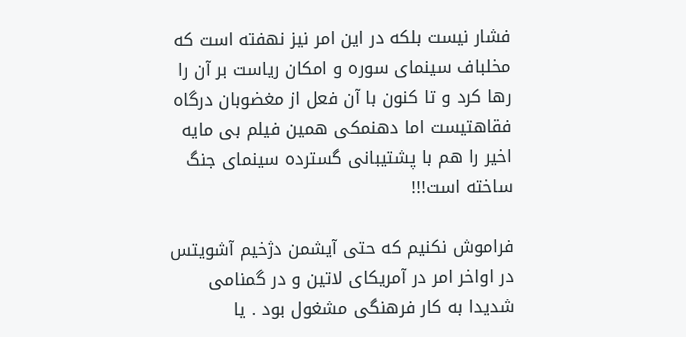فشار نیست بلکه در این امر نیز نهفته است که مخلباف سینمای سوره و امکان ریاست بر آن را رها کرد و تا کنون با آن فعل از مغضوبان درگاه فقاهتیست اما دهنمکی همین فیلم بی مایه اخیر را هم با پشتیبانی گسترده سینمای جنگ ساخته است!!!

فراموش نکنیم که حتی آیشمن دژخیم آشویتس در اواخر امر در آمریکای لاتین و در گمنامی شدیدا به کار فرهنگی مشغول بود . یا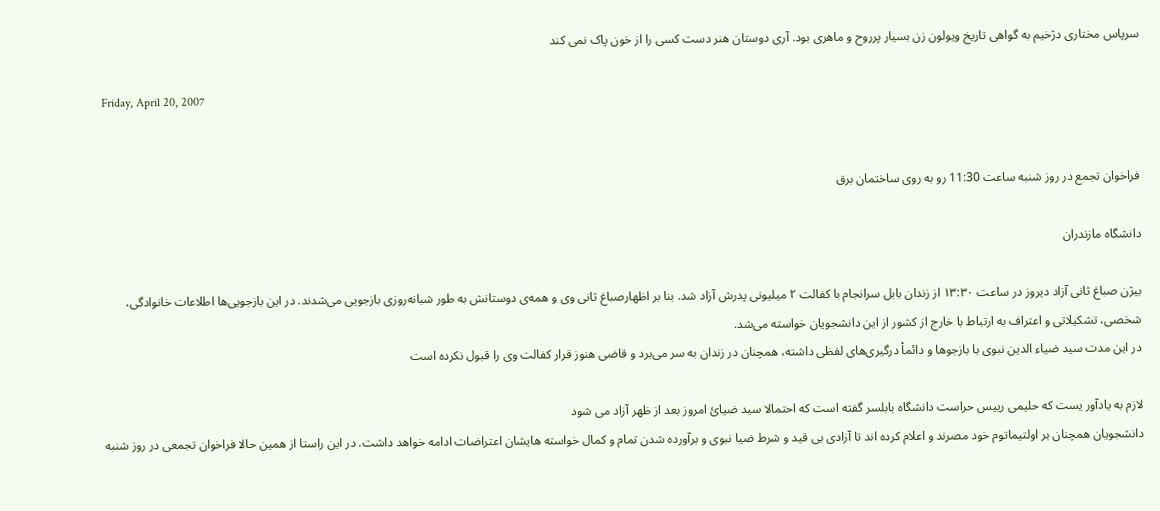سرپاس مختاری دژخیم به گواهی تاریخ ویولون زن بسیار پرروح و ماهری بود. آری دوستان هنر دست کسی را از خون پاک نمی کند

Friday, April 20, 2007


فراخوان تجمع در روز شنبه ساعت 11:30 رو به روی ساختمان برق

دانشگاه مازندران

بیژن صباغ ثانی آزاد دیروز در ساعت ۱۳:۳۰ از زندان بابل سرانجام با کفالت ۲ میلیونی پدرش آزاد شد. بنا بر اظهارصباغ ثانی وی و همه‌ی دوستانش به طور شبانه‌روزی بازجویی می‌شدند. در این بازجویی‌ها اطلاعات خانوادگی، شخصی، تشکیلاتی و اعتراف به ارتباط با خارج از کشور از این دانشجویان خواسته می‌شد.
در این مدت سید ضیاء الدین نبوی با بازجوها و دائماْ درگیری‌های لفظی داشته، همچنان در زندان به سر می‌برد و قاضی هنوز قرار کفالت وی را قبول نکرده است

لازم به یادآور یست که حلیمی رییس حراست دانشگاه بابلسر گفته است که احتمالا سید ضیائ امروز بعد از ظهر آزاد می شود
دانشجویان همچنان بر اولتیماتوم خود مصرند و اعلام کرده اند تا آزادی بی قید و شرط ضیا نبوی و برآورده شدن تمام و کمال خواسته هایشان اعتراضات ادامه خواهد داشت. در این راستا از همین حالا فراخوان تجمعی در روز شنبه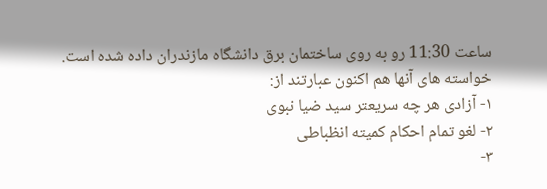ساعت 11:30 رو به روی ساختمان برق دانشگاه مازندران داده شده است.
خواسته های آنها هم اکنون عبارتند از:
۱- آزادی هر چه سریعتر سید ضیا نبوی
۲- لغو تمام احکام کمیته انظباطی
۳-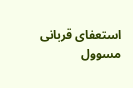استعفای قربانی مسوول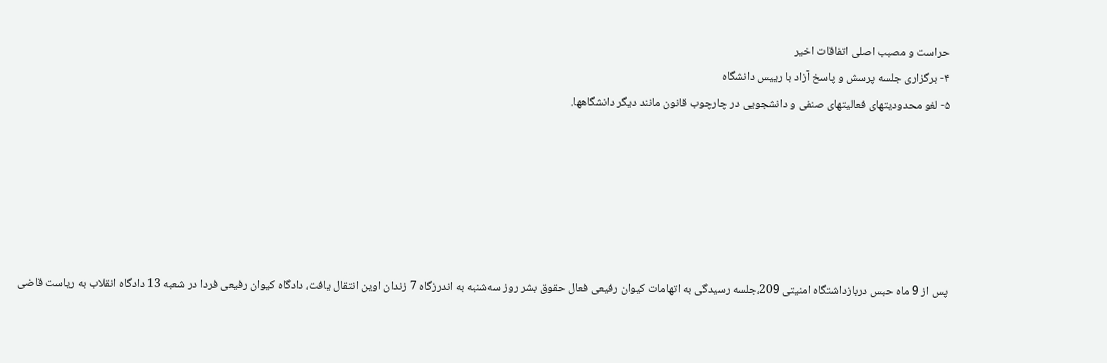حراست و مصبب اصلی اتفاقات اخیر
۴- برگزاری جلسه پرسش و پاسخ آزاد با رییس دانشگاه
۵- لغو محدودیتهای فعالیتهای صنفی و دانشجویی در چارچوب قانون مانند دیگر دانشگاهها.






پس از 9 ماه حبس دربازداشتگاه امنیتی 209،جلسه رسیدگی به اتهامات کیوان رفیعی فعال حقوق بشر روز سه‌شنبه به اندرزگاه 7 زندان اوین انتقال یافت، دادگاه کیوان رفیعی فردا در شعبه 13 دادگاه انقلاب به ریاست قاضی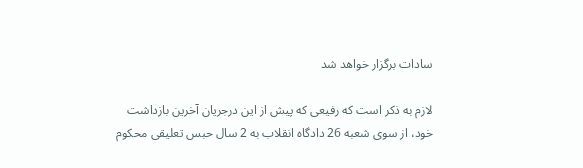سادات برگزار خواهد شد

لازم به ذکر است که رفیعی که پیش از این درجریان آخرین بازداشت خود، از سوی شعبه 26 دادگاه انقلاب به 2 سال حبس تعلیقی محکوم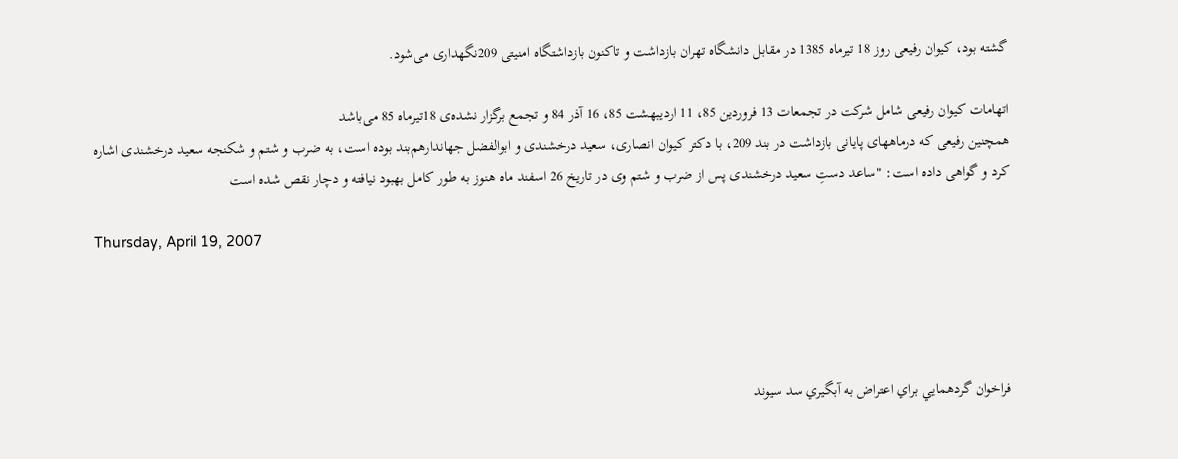گشته بود، کیوان رفیعی روز 18 تیرماه 1385 در مقابل دانشگاه تهران بازداشت و تاکنون بازداشتگاه امنیتی 209نگهداری می‌شود.

اتهامات کیوان رفیعی شامل شرکت در تجمعات 13 فروردین 85، 11 اردیبهشت 85، 16 آذر 84 و تجمع برگزار نشده‌ی 18تیرماه 85 می‌باشد
همچنین رفیعی که درماههای پایانی بازداشت در بند 209، با دکتر کیوان انصاری، سعید درخشندی و ابوالفضل جهاندارهم‌بند بوده است، به ضرب و شتم و شکنجه سعید درخشندی اشاره کرد و گواهی داده است: "ساعد دستِ سعید درخشندی پس از ضرب و شتم وی در تاریخ 26 اسفند ماه هنوز به طور کامل بهبود نیافته و دچار نقص شده است

Thursday, April 19, 2007




فراخوان گردهمايي براي اعتراض به آبگيري سد سيوند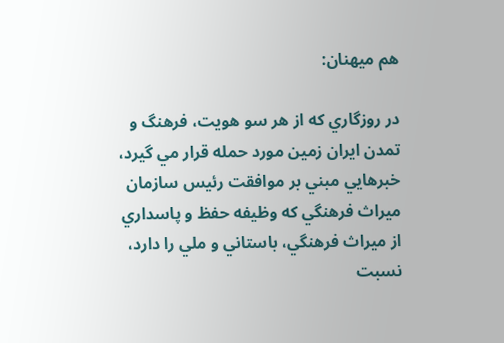هم ميهنان:

در روزگاري كه از هر سو هويت، فرهنگ و تمدن ايران زمين مورد حمله قرار مي گيرد، خبرهايي مبني بر موافقت رئيس سازمان ميراث فرهنگي كه وظيفه حفظ و پاسداري از ميراث فرهنگي، باستاني و ملي را دارد، نسبت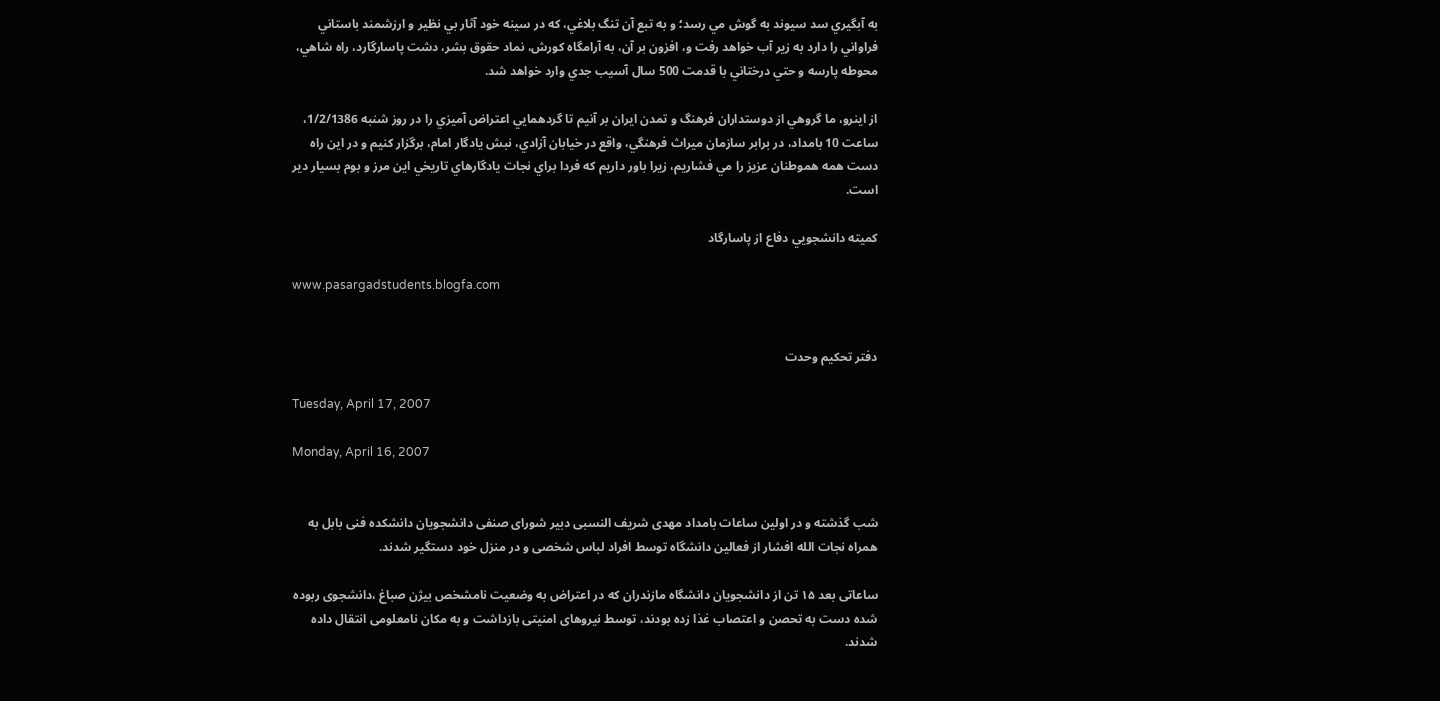به آبگيري سد سيوند به گوش مي رسد؛ و به تبع آن تنگ بلاغي، كه در سينه خود آثار بي نظير و ارزشمند باستاني فراواني را دارد به زير آب خواهد رفت و، افزون بر آن، به آرامگاه كورش، نماد حقوق بشر، دشت پاسارگارد، راه شاهي، محوطه پارسه و حتي درختاني با قدمت 500 سال آسيب جدي وارد خواهد شد.

از اينرو، ما گروهي از دوستداران فرهنگ و تمدن ايران بر آنيم تا گردهمايي اعتراض آميزي را در روز شنبه 1/2/1386، ساعت 10 بامداد، در برابر سازمان ميراث فرهنگي، واقع در خيابان آزادي، نبش يادگار امام، برگزار كنيم و در اين راه دست همه هموطنان عزيز را مي فشاريم، زيرا باور داريم كه فردا براي نجات يادگارهاي تاريخي اين مرز و بوم بسيار دير است.

كميته دانشجويي دفاع از پاسارگاد

www.pasargadstudents.blogfa.com


دفتر تحكيم وحدت

Tuesday, April 17, 2007

Monday, April 16, 2007


شب گذشته و در اولین ساعات بامداد مهدی شریف النسبی دبیر شورای صنفی دانشجویان دانشکده فنی بابل به همراه نجات الله افشار از فعالین دانشگاه توسط افراد لباس شخصی و در منزل خود دستگیر شدند.

ساعاتی بعد ۱۵ تن از دانشجویان دانشگاه مازندران که در اعتراض به وضعیت نامشخص بیژن صباغ ،دانشجوی ربوده شده دست به تحصن و اعتصاب غذا زده بودند، توسط نیروهای امنیتی بازداشت و به مکان نامعلومی انتقال داده شدند.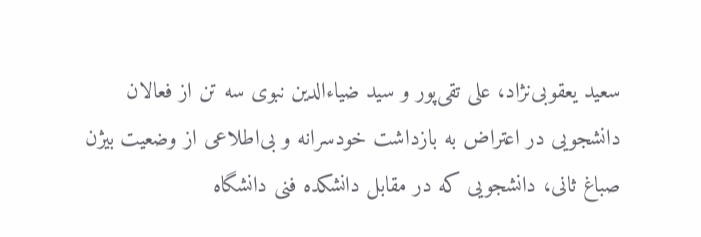سعید یعقوبی‌نژاد، علی تقی‌پور و سید ضیاء‌الدین نبوی سه تن از فعالان دانشجویی در اعتراض به بازداشت خودسرانه و بی‌اطلاعی از وضعیت بیژن صباغ ثانی، دانشجویی که در مقابل دانشکده فنی دانشگاه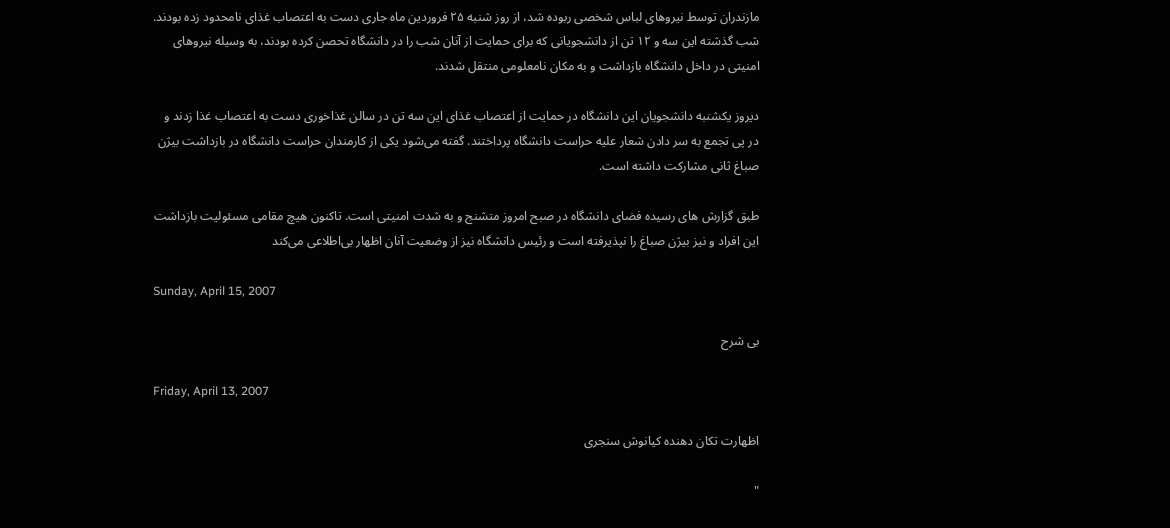مازندران توسط نیروهای لباس شخصی ربوده شد، از روز شنبه ۲۵ فروردین ماه جاری دست به اعتصاب غذای نامحدود زده بودند. شب گذشته این سه و ۱۲ تن از دانشجویانی که برای حمایت از آنان شب را در دانشگاه تحصن کرده بودند، به وسیله نیروهای امنیتی در داخل دانشگاه بازداشت و به مکان نامعلومی منتقل شدند.

دیروز یکشنبه دانشجویان این دانشگاه در حمایت از اعتصاب غذای این سه تن در سالن غذاخوری دست به اعتصاب غذا زدند و در پی تجمع به سر دادن شعار علیه حراست دانشگاه پرداختند. گفته می‌شود یکی از کارمندان حراست دانشگاه در بازداشت بیژن صباغ ثانی مشارکت داشته است.

طبق گزارش های رسیده فضای دانشگاه در صبح امروز متشنج و به شدت امنیتی است. تاکنون هیچ مقامی مسئولیت بازداشت این افراد و نیز بیژن صباغ را نپذیرفته است و رئیس دانشگاه نیز از وضعیت آنان اظهار بی‌اطلاعی می‌کند

Sunday, April 15, 2007

بی شرح

Friday, April 13, 2007

اظهارت تکان دهنده کیانوش سنجری

"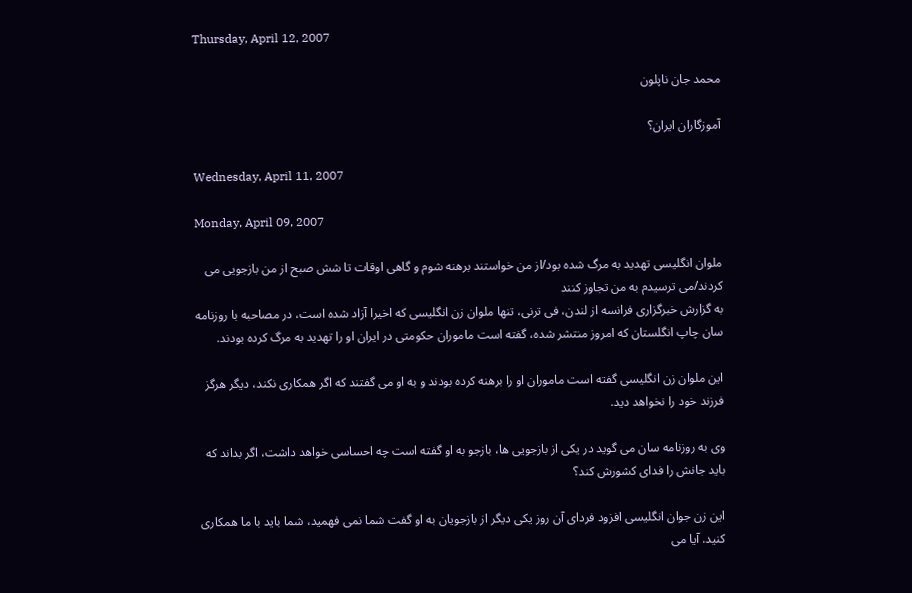Thursday, April 12, 2007

محمد جان ناپلون

آموزگاران ایران؟

Wednesday, April 11, 2007

Monday, April 09, 2007

ملوان انگلیسی تهدید به مرگ شده بود/از من خواستند برهنه شوم و گاهی اوقات تا شش صبح از من بازجويی می کردند/می ترسیدم به من تجاوز کنند
به گزارش خبرگزاری فرانسه از لندن، فی ترنی، تنها ملوان زن انگلیسی که اخیرا آزاد شده است، در مصاحبه با روزنامه سان چاپ انگلستان که امروز منتشر شده، گفته است ماموران حکومتی در ایران او را تهدید به مرگ کرده بودند.

این ملوان زن انگلیسی گفته است ماموران او را برهنه کرده بودند و به او می گفتند که اگر همکاری نکند، دیگر هرگز فرزند خود را نخواهد دید.

وی به روزنامه سان می گوید در یکی از بازجويی ها، بازجو به او گفته است چه احساسی خواهد داشت، اگر بداند که باید جانش را فدای کشورش کند؟

این زن جوان انگلیسی افزود فردای آن روز یکی دیگر از بازجویان به او گفت شما نمی فهمید، شما باید با ما همکاری کنید. آیا می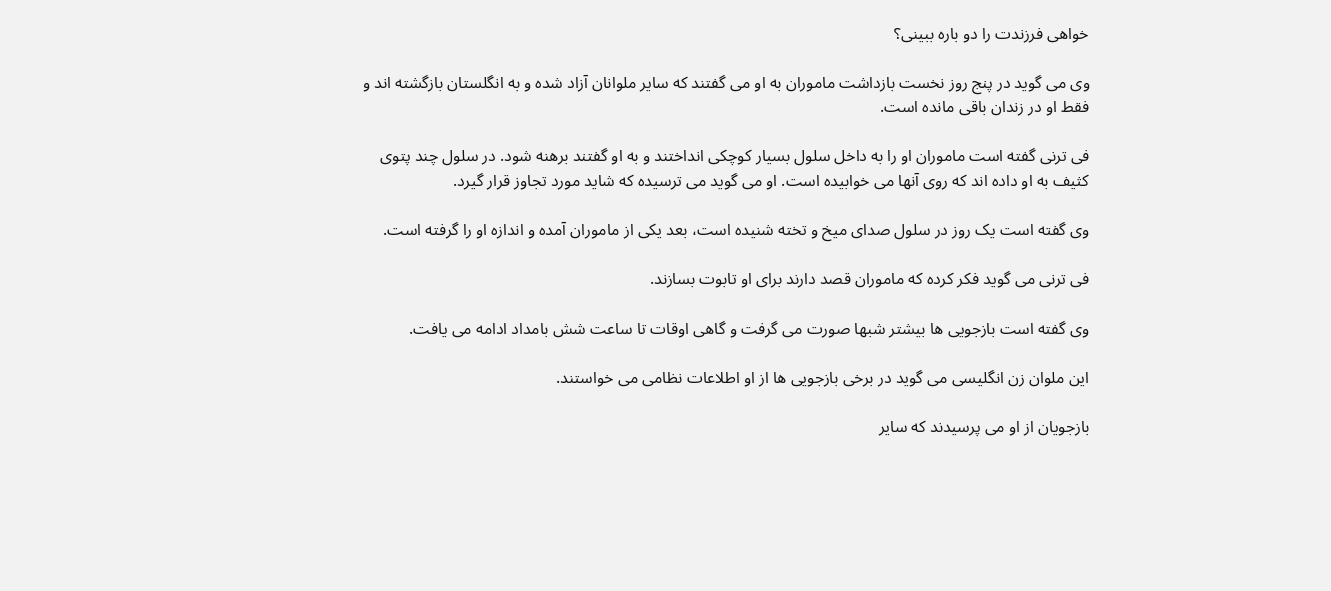خواهی فرزندت را دو باره ببینی؟

وی می گوید در پنج روز نخست بازداشت ماموران به او می گفتند که سایر ملوانان آزاد شده و به انگلستان بازگشته اند و فقط او در زندان باقی مانده است.

فی ترنی گفته است ماموران او را به داخل سلول بسیار کوچکی انداختند و به او گفتند برهنه شود. در سلول چند پتوی کثیف به او داده اند که روی آنها می خوابیده است. او می گوید می ترسیده که شاید مورد تجاوز قرار گیرد.

وی گفته است یک روز در سلول صدای ميخ و تخته شنیده است، بعد یکی از ماموران آمده و اندازه او را گرفته است.

فی ترنی می گوید فکر کرده که ماموران قصد دارند برای او تابوت بسازند.

وی گفته است بازجويی ها بیشتر شبها صورت می گرفت و گاهی اوقات تا ساعت شش بامداد ادامه می یافت.

این ملوان زن انگلیسی می گوید در برخی بازجويی ها از او اطلاعات نظامی می خواستند.

بازجویان از او می پرسیدند که سایر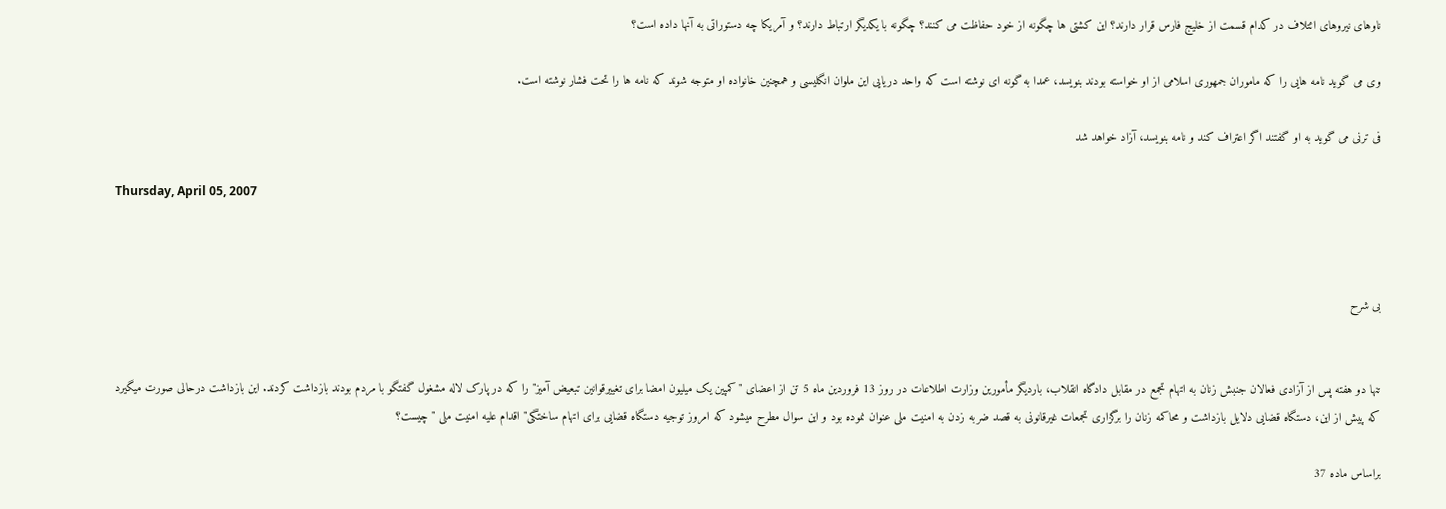ناوهای نیروهای ائتلاف در کدام قسمت از خلیج فارس قرار دارند؟ این کشتی ها چگونه از خود حفاظت می کنند؟ چگونه با یکدیگر ارتباط دارند؟ و آمریکا چه دستوراتی به آنها داده است؟

وی می گوید نامه هايی را که ماموران جمهوری اسلامی از او خواسته بودند بنویسد، عمدا به گونه ای نوشته است که واحد دریايی این ملوان انگلیسی و همچنین خانواده او متوجه شوند که نامه ها را تحت فشار نوشته است.

فی ترنی می گوید به او گفتند اگر اعتراف کند و نامه بنویسد، آزاد خواهد شد

Thursday, April 05, 2007



بی شرح


تنها دو هفته پس از آزادی فعالان جنبش زنان به اتهام تجمع در مقابل دادگاه انقلاب، باردیگر مأمورین وزارت اطلاعات در روز 13 فروردین ماه 5 تن از اعضای "کمپین یک میلیون امضا برای تغییرقوانین تبعیض آمیز" را که در پارک لاله مشغول گفتگو با مردم بودند بازداشت کردند. این بازداشت درحالی صورت میگیرد که پیش از این، دستگاه قضایی دلایل بازداشت و محاکمه زنان را برگزاری تجمعات غیرقانونی به قصد ضربه زدن به امنیت ملی عنوان نموده بود و این سوال مطرح میشود که امروز توجیه دستگاه قضایی برای اتهام ساختگی" اقدام علیه امنیت ملی " چیست؟

براساس ماده 37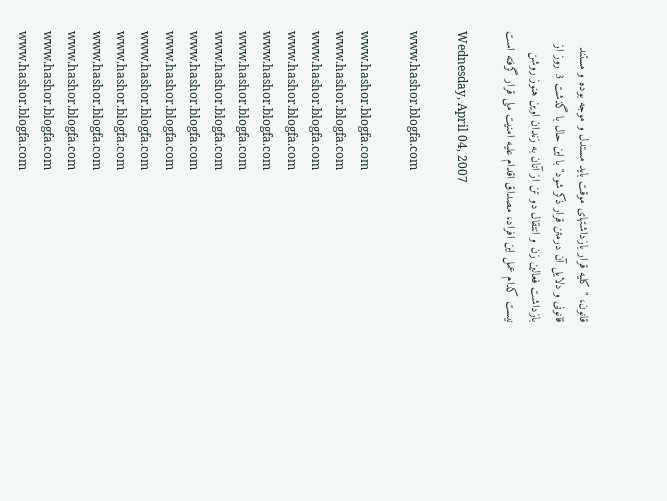قانون، " کلیه قرار بازداشتهای موقت باید مستدل و موجه بوده و مستند قانونی و دلایل آن درمتن قرار ذکر شود" با این حال با گذشت 3 روز از بازداشت فعالین زن و انتقال دو تن از آنان به زندان اوین هنوز روشن نیست کدام عمل این افراد، مصداق اقدام علیه امنیت ملی قرار گرفته است

Wednesday, April 04, 2007

www.hashor.blogfa.com

www.hashor.blogfa.com
www.hashor.blogfa.com
www.hashor.blogfa.com
www.hashor.blogfa.com
www.hashor.blogfa.com
www.hashor.blogfa.com
www.hashor.blogfa.com
www.hashor.blogfa.com
www.hashor.blogfa.com
www.hashor.blogfa.com
www.hashor.blogfa.com
www.hashor.blogfa.com
www.hashor.blogfa.com
www.hashor.blogfa.com
www.hashor.blogfa.com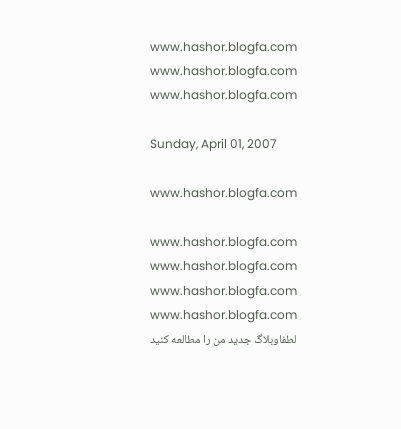www.hashor.blogfa.com
www.hashor.blogfa.com
www.hashor.blogfa.com

Sunday, April 01, 2007

www.hashor.blogfa.com

www.hashor.blogfa.com
www.hashor.blogfa.com
www.hashor.blogfa.com
www.hashor.blogfa.com
لطفاوبلاگ جدید من را مطالعه کنید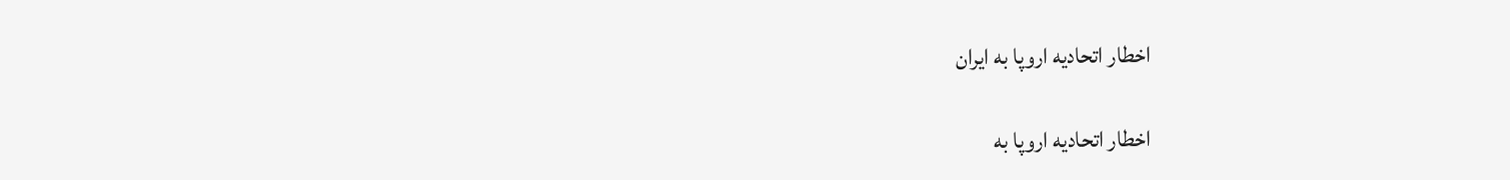اخطار اتحادیه اروپا به ایران

اخطار اتحادیه اروپا به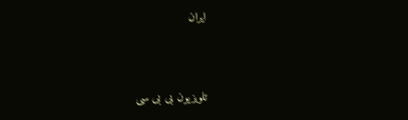ایران


تلویزیون بی بی سی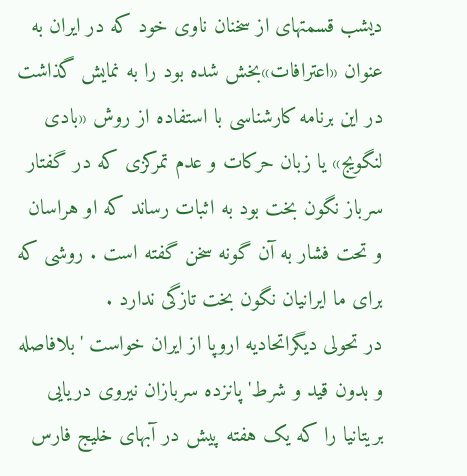دیشب قسمتهای از سخنان ناوی خود که در ایران به عنوان «اعترافات»بخش شده بود را به نمایش گذاشت در این برنامه کارشناسی با استفاده از روش «بادی لنگویج» یا زبان حرکات و عدم تمرکزی که در گفتار سرباز نگون بخت بود به اثبات رساند که او هراسان و تحت فشار به آن گونه سخن گفته است . روشی که برای ما ایرانیان نگون بخت تازگی ندارد .
در تحولی دیگراتحادیه اروپا از ایران خواست 'بلافاصله و بدون قید و شرط' پانزده سربازان نیروی دریایی بریتانیا را که یک هفته پیش در آبهای خلیج فارس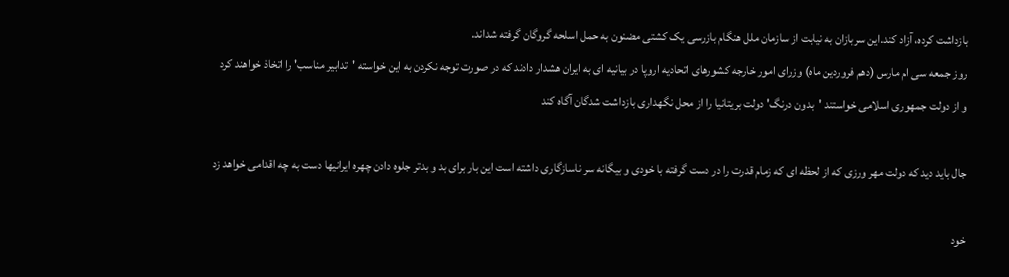بازداشت کرده، آزاد کند.این سربازان به نیابت از سازمان ملل هنگام بازرسی یک کشتی مضنون به حمل اسلحه گروگان گرفته شداند.
روز جمعه سی ام مارس (دهم فروردین ماه) وزرای امور خارجه کشورهای اتحادیه اروپا در بیانیه ای به ایران هشدار دادند که در صورت توجه نکردن به این خواسته 'تدابیر مناسب' را اتخاذ خواهند کرد و از دولت جمهوری اسلامی خواستند 'بدون درنگ' دولت بریتانیا را از محل نگهداری بازداشت شدگان آگاه کند

جال باید دید که دولت مهر ورزی که از لحظه ای که زمام قدرت را در دست گرفته با خودی و بیگانه سر ناسازگاری داشته است این بار برای بد و بدتر جلوه دادن چهره ایرانیها دست به چه اقدامی خواهد زد

خود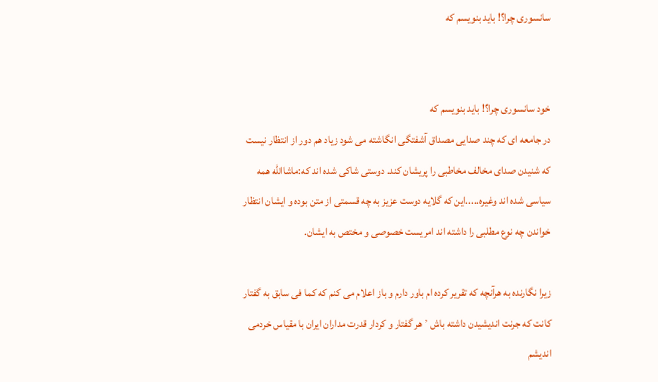سانسوری چرا؟! باید بنویسم که


خود سانسوری چرا؟! باید بنویسم که
در جامعه ای که چند صدایی مصداق آشفتگی انگاشته می شود زیاد هم دور از انتظار نیست که شنیدن صدای مخالف مخاطبی را پریشان کند. دوستی شاکی شده اند که:ماشاالله همه سیاسی شده اند وغیره.....این که گلایه دوست عزیز به چه قسمتی از متن بوده و ایشان انتظار خواندن چه نوع مطلبی را داشته اند امریست خصوصی و مختص به ایشان.

زیرا نگارنده به هرآنچه که تقریر کرده ام باور دارم و باز اعلام می کنم که کما فی سابق به گفتار کانت که جرنت اندیشیدن داشته باش ٬ هر گفتار و کردار قدرت مداران ایران با مقیاس خردمی اندیشم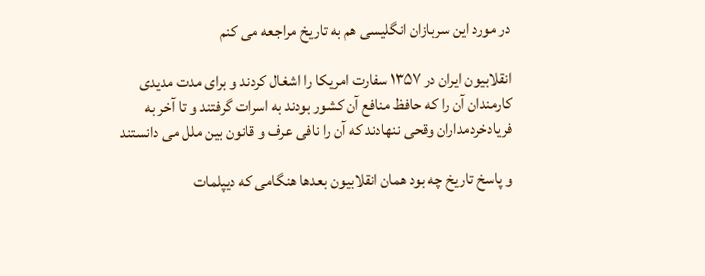در مورد این سربازان انگلیسی هم به تاریخ مراجعه می کنم

انقلابیون ایران در ۱۳۵۷ سفارت امریکا را اشغال کردند و برای مدت مدیدی کارمندان آن را که حافظ منافع آن کشور بودند به اسرات گرفتند و تا آخر به فریادخردمداران وقحی ننهادند که آن را نافی عرف و قانون بین ملل می دانستند

و پاسخ تاریخ چه بود همان انقلابیون بعدها هنگامی که دیپلمات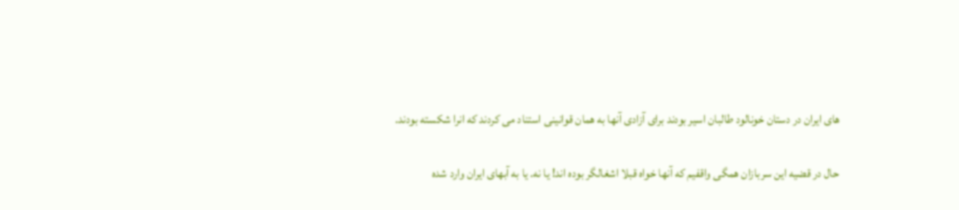های ایران در دستان خونالود طالبان اسیر بودند برای آزادی آنها به همان قوانینی استناد می کردند که انرا شکسته بودند.

حال در قضیه این سربازان همگی واقفیم که آنها خواه قبلا اشغالگر بوده اند! یا نه. یا به آبهای ایران وارد شده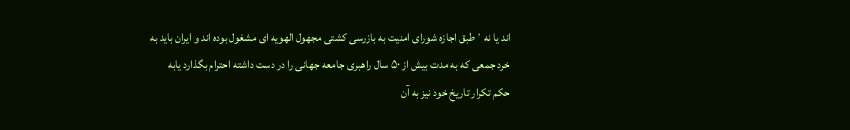اند یا نه ٬ طبق اجازه شورای امنیت به بازرسی کشتی مجهول الهویه ای مشغول بوده اند و ایران باید به خرد جمعی که به مدت بیش از ۵۰ سال راهبری جامعه جهانی را در دست داشته احترام بگذارد یابه حکم تکرار تاریخ خود نیز به آن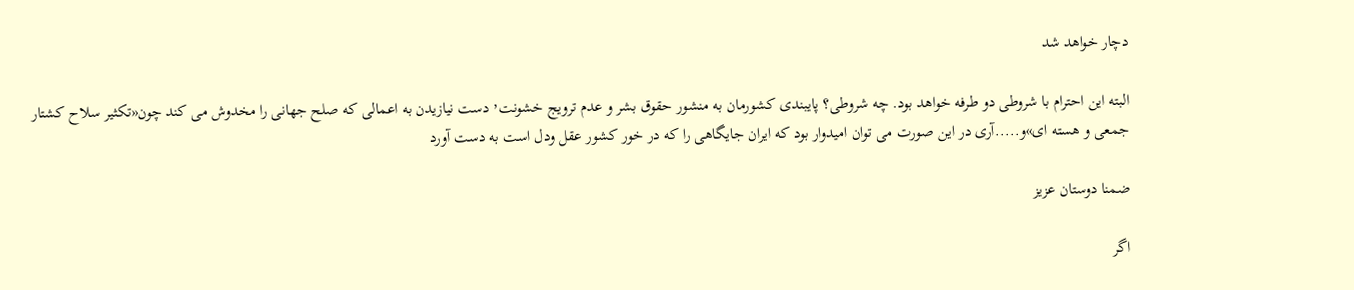دچار خواهد شد

البته این احترام با شروطی دو طرفه خواهد بود. چه شروطی؟ پایبندی کشورمان به منشور حقوق بشر و عدم ترویج خشونت٬ دست نیازیدن به اعمالی که صلح جهانی را مخدوش می کند چون«تکثیر سلاح کشتار جمعی و هسته ای»و.....آری در این صورت می توان امیدوار بود که ایران جایگاهی را که در خور کشور عقل ودل است به دست آورد

ضمنا دوستان عزیز

اگر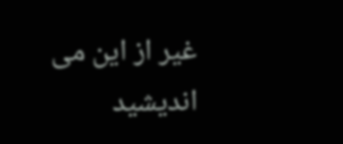غیر از این می اندیشید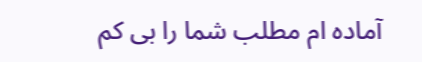آماده ام مطلب شما را بی کم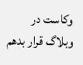وکاست در وبلاگ قرار بدهم